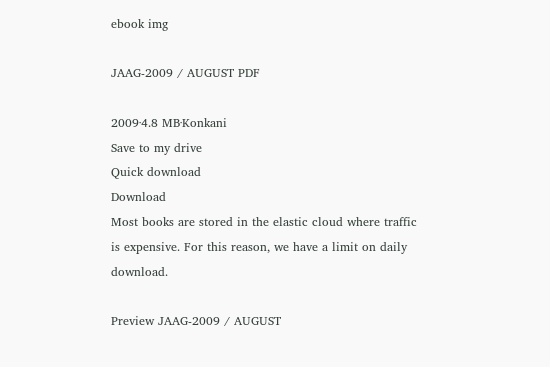ebook img

JAAG-2009 / AUGUST PDF

2009·4.8 MB·Konkani
Save to my drive
Quick download
Download
Most books are stored in the elastic cloud where traffic is expensive. For this reason, we have a limit on daily download.

Preview JAAG-2009 / AUGUST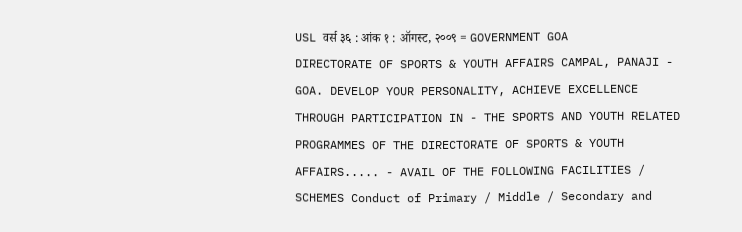USL वर्स ३६ : आंक १ : ऑगस्ट, २००९ = GOVERNMENT GOA DIRECTORATE OF SPORTS & YOUTH AFFAIRS CAMPAL, PANAJI - GOA. DEVELOP YOUR PERSONALITY, ACHIEVE EXCELLENCE THROUGH PARTICIPATION IN - THE SPORTS AND YOUTH RELATED PROGRAMMES OF THE DIRECTORATE OF SPORTS & YOUTH AFFAIRS..... - AVAIL OF THE FOLLOWING FACILITIES / SCHEMES Conduct of Primary / Middle / Secondary and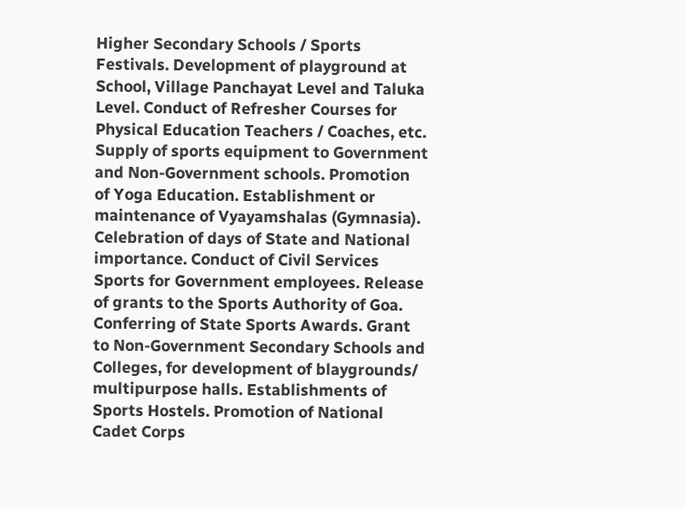Higher Secondary Schools / Sports Festivals. Development of playground at School, Village Panchayat Level and Taluka Level. Conduct of Refresher Courses for Physical Education Teachers / Coaches, etc. Supply of sports equipment to Government and Non-Government schools. Promotion of Yoga Education. Establishment or maintenance of Vyayamshalas (Gymnasia). Celebration of days of State and National importance. Conduct of Civil Services Sports for Government employees. Release of grants to the Sports Authority of Goa. Conferring of State Sports Awards. Grant to Non-Government Secondary Schools and Colleges, for development of blaygrounds/ multipurpose halls. Establishments of Sports Hostels. Promotion of National Cadet Corps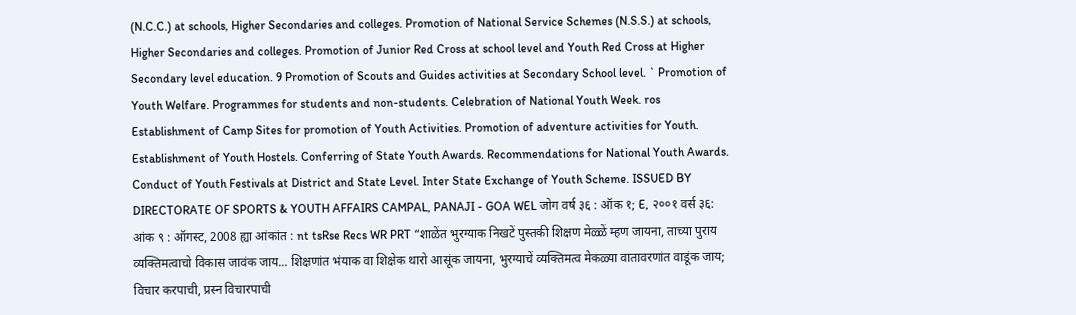(N.C.C.) at schools, Higher Secondaries and colleges. Promotion of National Service Schemes (N.S.S.) at schools, Higher Secondaries and colleges. Promotion of Junior Red Cross at school level and Youth Red Cross at Higher Secondary level education. 9 Promotion of Scouts and Guides activities at Secondary School level. ` Promotion of Youth Welfare. Programmes for students and non-students. Celebration of National Youth Week. ros Establishment of Camp Sites for promotion of Youth Activities. Promotion of adventure activities for Youth. Establishment of Youth Hostels. Conferring of State Youth Awards. Recommendations for National Youth Awards. Conduct of Youth Festivals at District and State Level. Inter State Exchange of Youth Scheme. ISSUED BY DIRECTORATE OF SPORTS & YOUTH AFFAIRS CAMPAL, PANAJI - GOA WEL जोग वर्ष ३६ : ऑक १; E, २००१ वर्स ३६: आंक ९ : ऑगस्ट, 2008 ह्या आंकांत : nt tsRse Recs WR PRT “शाळेंत भुरग्याक निखटें पुस्तकी शिक्षण मेळ्ळें म्हण जायना, ताच्या पुराय व्यक्तिमत्वाचो विकास जावंक जाय... शिक्षणांत भंयाक वा शिक्षेक थारो आसूंक जायना, भुरग्याचें व्यक्तिमत्व मेकळ्या वातावरणांत वाडूंक जाय; विचार करपाची, प्रस्न विचारपाची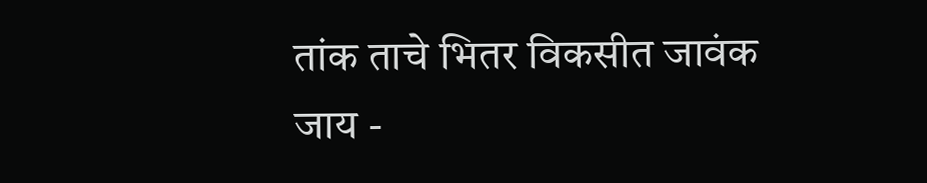तांक ताचे भितर विकसीत जावंक जाय -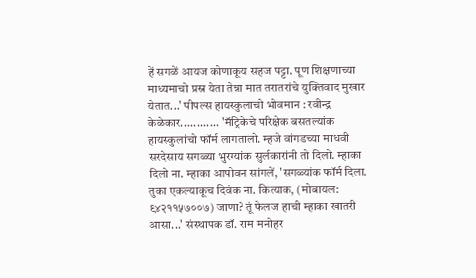हें सगळें आयज कोणाकूय सहज पट्टा. पूण शिक्षणाच्या माध्यमाचो प्रस्न येता तेन्ना मात तरातरांचे युक्तिवाद मुखार येतात...' पीपल्स हायस्कुलाचो भोवमान : रवीन्द्र केळेकार............ 'मॅट्रिकेचे परिक्षेक बसतल्यांक हायस्कुलांचो फॉर्म लागतालो. म्हजे वांगडच्या माधवी सरदेसाय सगळ्या भुरग्यांक सुर्लकारांनी तो दिलो. म्हाका दिलो ना. म्हाका आपोवन सांगलें, 'सगळ्यांक फॉर्म दिला. तुका एकल्याकूच दिवंक ना. कित्याक, (मोबायल: ९४२११५७००७) जाणा? तूं फेलज हाची म्हाका खातरी आसा...' संस्थापक डॉ. राम मनोहर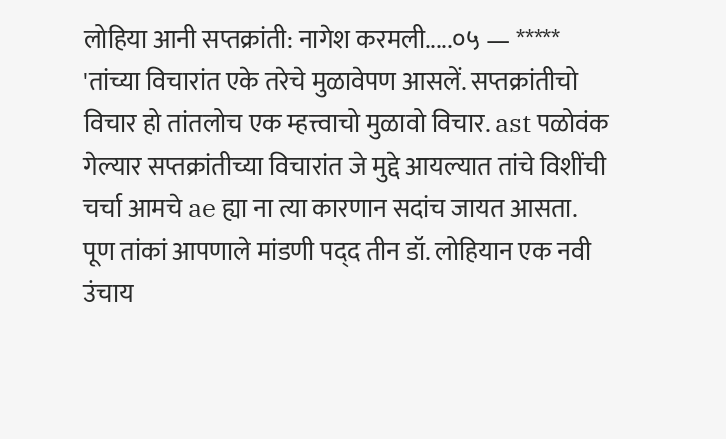लोहिया आनी सप्तक्रांती: नागेश करमली.....०५ — ***** 'तांच्या विचारांत एके तरेचे मुळावेपण आसलें. सप्तक्रांतीचो विचार हो तांतलोच एक म्हत्त्वाचो मुळावो विचार. ast पळोवंक गेल्यार सप्तक्रांतीच्या विचारांत जे मुद्दे आयल्यात तांचे विशींची चर्चा आमचे ae ह्या ना त्या कारणान सदांच जायत आसता. पूण तांकां आपणाले मांडणी पद्‌द तीन डॉ. लोहियान एक नवी उंचाय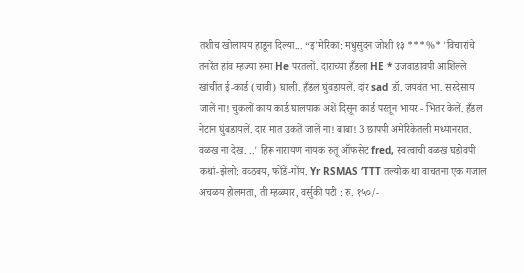तशीच खोलायय हाडून दिल्या... “इ'मेरिका: मधुसुदन जोशी १३ ***%* 'विचारांचे तनरेंत हांव म्हज्या रुमा He परतलों. दाराच्या हँडला HE * उजवाडावपी आशिल्ले खांचींत ई-कार्ड (चावी) घाली. हँडल घुंवडायलें. दांर sad डॉ. जयवंत भा. सरदेसाय जालें ना! चुकलों काय कार्ड घालपाक अशें दिसून कार्ड परतून भायर - भितर केलें. हँडल नेटान घुंबडायलें. दार मात उकतें जालें ना! बाबा! 3 छापपी अमेरिकेतली मध्यानरात. वळख ना देख. ..' हिरू नारायण नायक रुतू ऑफसेट fred, स्वत्वाची वळख घडोवपी कथां-झेलो: वव्ठबय, फोंडें-गोंय. Yr RSMAS ‘TTT तल्योक था वाचतना एक गजाल अचळय होलमता, ती म्हळ्यार, वर्सुकी पटी : रु. १५०/-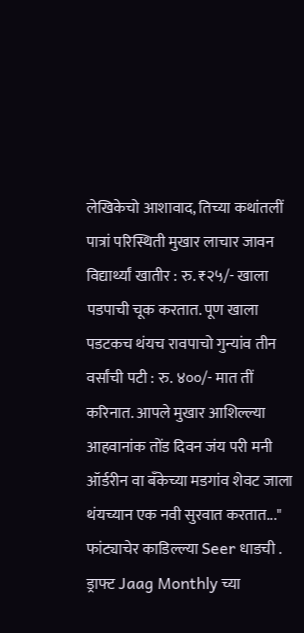लेखिकेचो आशावाद, तिच्या कथांतलीं पात्रां परिस्थिती मुखार लाचार जावन विद्यार्थ्यां खातीर : रु. ₹२५/- खाला पडपाची चूक करतात. पूण खाला पडटकच थंयच रावपाचो गुन्यांव तीन वर्सांची पटी : रु. ४००/- मात तीं करिनात. आपले मुखार आशिल्ल्या आहवानांक तोंड दिवन जंय परी मनी ऑर्डरीन वा बँकेच्या मडगांव शेवट जाला थंयच्यान एक नवी सुरवात करतात..." फांट्याचेर काडिल्ल्या Seer धाडची . ड्राफ्ट Jaag Monthly च्या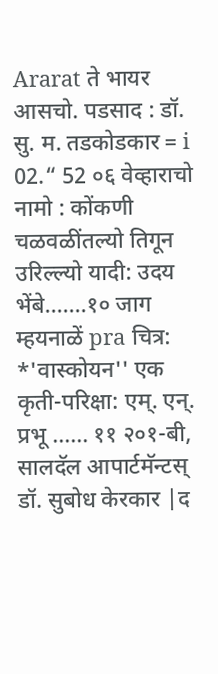Ararat ते भायर आसचो. पडसाद : डॉ. सु. म. तडकोडकार = i 02.“ 52 ०६ वेव्हाराचो नामो : कोंकणी चळवळींतल्यो तिगून उरिल्ल्यो यादी: उदय भेंबे.......१० जाग म्हयनाळें pra चित्र: *'वास्कोयन'' एक कृती-परिक्षा: एम्‌. एन्‌. प्रभू ...... ११ २०१-बी, सालदॅल आपार्टमॅन्टस्‌ डॉ. सुबोध केरकार |द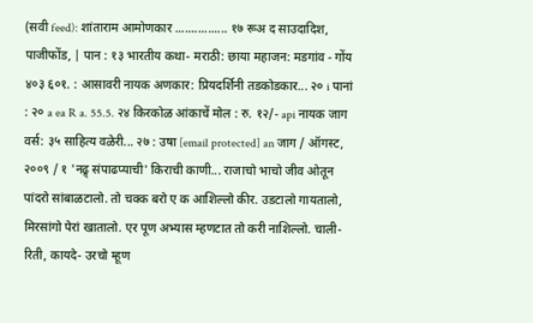(सवी feed): शांताराम आमोणकार ................ १७ रूअ द साउदादिश, पाजीफोंड, | पान : १३ भारतीय कथा- मराठी: छाया महाजन: मडगांव - गोंय ४०३ ६०१. : आसावरी नायक अणकार: प्रियदर्शिनी तडकोडकार... २० i पानां : २० a ea R a. 55.5. २४ किरकोळ आंकाचें मोल : रु. १२/- api नायक जाग वर्स: ३५ साहित्य वळेरी... २७ : उषा [email protected] an जाग / ऑगस्ट, २००९ / १ 'नढ्र्‌ संपाढप्याची' किराची काणी... राजाचो भाचो जीव ओतून पांदरो सांबाळटालो. तो चक्क बरो ए क आशिल्लो कीर. उडटालो गायतालो, मिरसांगो पेरां खातालो. एर पूण अभ्यास म्हणटात तो करी नाशिल्लो. चाली-रिती, कायदे- उरचो म्हूण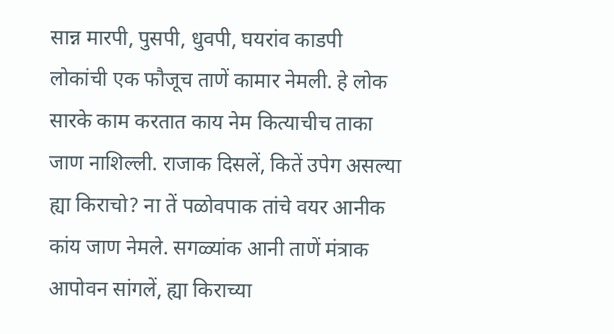सान्न मारपी, पुसपी, धुवपी, घयरांव काडपी लोकांची एक फौजूच ताणें कामार नेमली. हे लोक सारके काम करतात काय नेम कित्याचीच ताका जाण नाशिल्ली. राजाक दिसलें, कितें उपेग असल्या ह्या किराचो? ना तें पळोवपाक तांचे वयर आनीक कांय जाण नेमले. सगळ्यांक आनी ताणें मंत्राक आपोवन सांगलें, ह्या किराच्या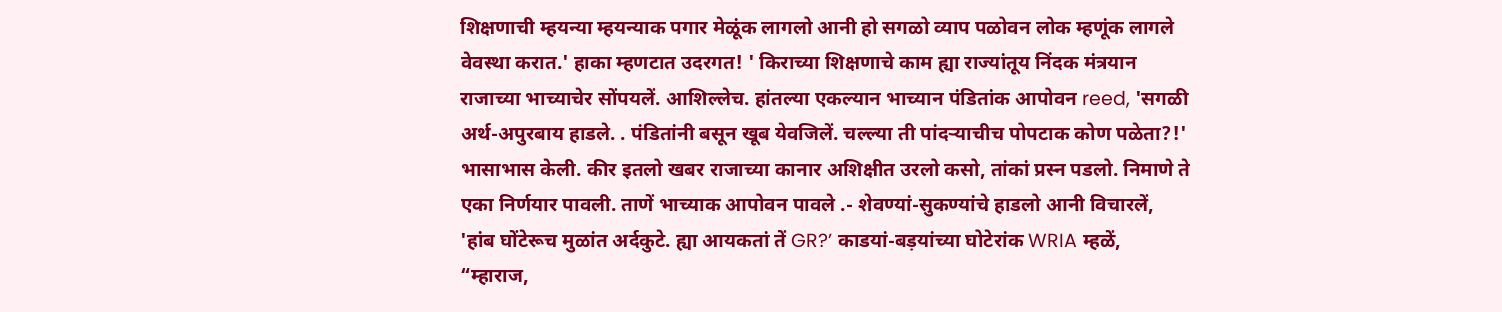शिक्षणाची म्हयन्या म्हयन्याक पगार मेळूंक लागलो आनी हो सगळो व्याप पळोवन लोक म्हणूंक लागले वेवस्था करात.' हाका म्हणटात उदरगत! ' किराच्या शिक्षणाचे काम ह्या राज्यांतूय निंदक मंत्रयान राजाच्या भाच्याचेर सोंपयलें. आशिल्लेच. हांतल्या एकल्यान भाच्यान पंडितांक आपोवन reed, 'सगळी अर्थ-अपुरबाय हाडले. . पंडितांनी बसून खूब येवजिलें. चल्ल्या ती पांदऱ्याचीच पोपटाक कोण पळेता?!' भासाभास केली. कीर इतलो खबर राजाच्या कानार अशिक्षीत उरलो कसो, तांकां प्रस्न पडलो. निमाणे ते एका निर्णयार पावली. ताणें भाच्याक आपोवन पावले .- शेवण्यां-सुकण्यांचे हाडलो आनी विचारलें, 'हांब घोंटेरूच मुळांत अर्दकुटे. ह्या आयकतां तें GR?’ काडयां-बड़यांच्या घोटेरांक WRIA म्हळें, “म्हाराज,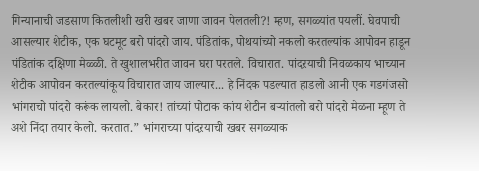गिन्यानाची जडसाण कितलीशी खरी खबर जाणा जावन पेलतली?! म्हण, सगळ्यांत पयलीं. घेवपाची आसल्यार शेटीक, एक घटमूट बरो पांदरो जाय. पंडितांक, पोथयांच्यो नकलो करतल्यांक आपोवन हाडून पंडितांक दक्षिणा मेळ्ळी. ते खुशालभरीत जावन घरा परतले. विचारात. पांदऱयाची निवळकाय भाच्यान शेटीक आपोवन करतल्यांकूय विचारात जाय जाल्यार... हे निंदक पडल्यात हाडलो आनी एक गडगंजसो भांगराचो पांदरो करूंक लायलो. बेकार! तांच्यां पोटाक कांय शेटीन बऱ्यांतलो बरो पांदरो मेळना म्हूण ते अशे निंदा तयार केलो. करतात.” भांगराच्या पांदऱयाची खबर सगळ्याक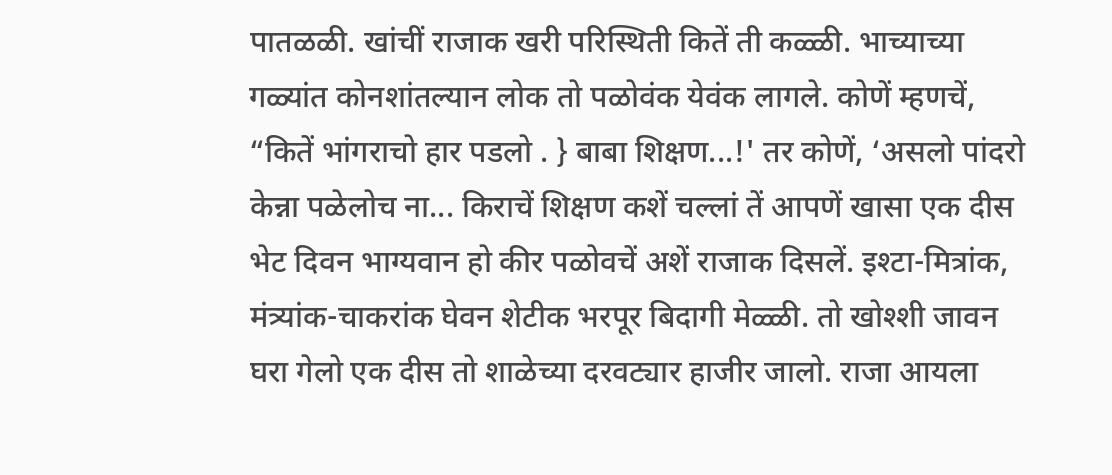पातळळी. खांचीं राजाक खरी परिस्थिती कितें ती कळ्ळी. भाच्याच्या गळ्यांत कोनशांतल्यान लोक तो पळोवंक येवंक लागले. कोणें म्हणचें, “कितें भांगराचो हार पडलो . } बाबा शिक्षण...!' तर कोणें, ‘असलो पांदरो केन्ना पळेलोच ना... किराचें शिक्षण कशें चल्लां तें आपणें खासा एक दीस भेट दिवन भाग्यवान हो कीर पळोवचें अशें राजाक दिसलें. इश्टा-मित्रांक, मंत्र्यांक-चाकरांक घेवन शेटीक भरपूर बिदागी मेळ्ळी. तो खोश्शी जावन घरा गेलो एक दीस तो शाळेच्या दरवट्यार हाजीर जालो. राजा आयला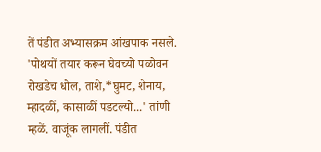तें पंडीत अभ्यासक्रम आंखपाक नसले. 'पोथयों तयार करून घेवच्यो पळोवन रोखडेच धोल, ताशे,*घुमट, शेनाय, म्हादळीं, कासाळीं पडटल्यो...' तांणी म्हळें. वाजूंक लागलीं. पंडीत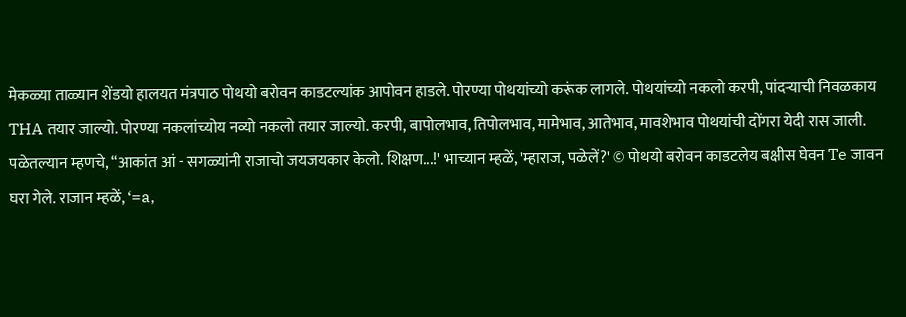मेकळ्या ताळ्यान शेंडयो हालयत मंत्रपाठ पोथयो बरोवन काडटल्यांक आपोवन हाडले. पोरण्या पोथयांच्यो करूंक लागले. पोथयांच्यो नकलो करपी, पांदऱ्याची निवळकाय THA तयार जाल्यो. पोरण्या नकलांच्योय नव्यो नकलो तयार जाल्यो. करपी, बापोलभाव, तिपोलभाव, मामेभाव, आतेभाव, मावशेभाव पोथयांची दोंगरा येदी रास जाली. पळेतल्यान म्हणचे, “आकांत आं - सगळ्यांनी राजाचो जयजयकार केलो. शिक्षण...!' भाच्यान म्हळें, 'म्हाराज, पळेलें?' © पोथयो बरोवन काडटलेय बक्षीस घेवन Te जावन घरा गेले. राजान म्हळें, ‘=a,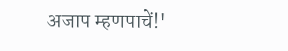अजाप म्हणपाचें!'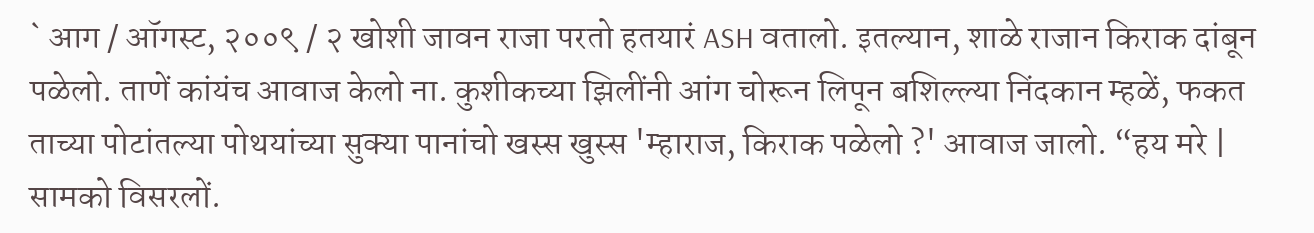` आग / ऑगस्ट, २००९ / २ खोशी जावन राजा परतो हतयारं ASH वतालो. इतल्यान, शाळे राजान किराक दांबून पळेलो. ताणें कांयंच आवाज केलो ना. कुशीकच्या झिलींनी आंग चोरून लिपून बशिल्ल्या निंदकान म्हळें, फकत ताच्या पोटांतल्या पोथयांच्या सुक्‍या पानांचो खस्स खुस्स 'म्हाराज, किराक पळेलो ?' आवाज जालो. “हय मरे | सामको विसरलों.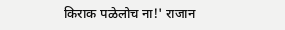किराक पळेलोच ना!' राजान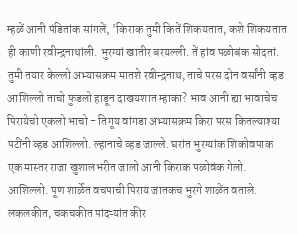म्हळें आनी पंडितांक सांगलें, 'किराक तुमी कितें शिकयतात, कशे शिकयतात ही काणी रवीन्द्रनाथांली. भुरग्यां खातीर बरयल्ली. तें हांव पळोबंक सोदतां. तुमी तयार केल्लो अभ्यासक्रम मातशे रवीन्द्रनाथ, ताचे परस दोन वर्सांनी व्हड आशिल्लो ताचो फुडलो हाडून दाखयशात म्हाका? भाव आनी ह्या भावाचेच पिरायेचो एकलो भाचो - तिगूय वांगडा अभ्यासक्रम किरा परस कितल्याश्या पटींनी व्हड आशिल्लो. ल्हानाचे व्हड जाल्ले. घरांत भुरग्यांक शिकोवपाक एक मास्तर राजा खुशालभरीत जालो आनी किराक पळोवंक गेलो. आशिल्लो. पूण शार्ळेत वचपाची पिराय जातकच भुरगे शाळेंत वताले. लकलकीत, चकचकीत पांदऱ्यांत कीर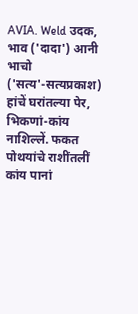AVIA. Weld उदक, भाव ('दादा') आनी भाचो ('सत्य'-सत्यप्रकाश) हांचें घरांतल्या पेर, भिकणां-कांय नाशिल्लें. फकत पोथयांचे राशींतलीं कांय पानां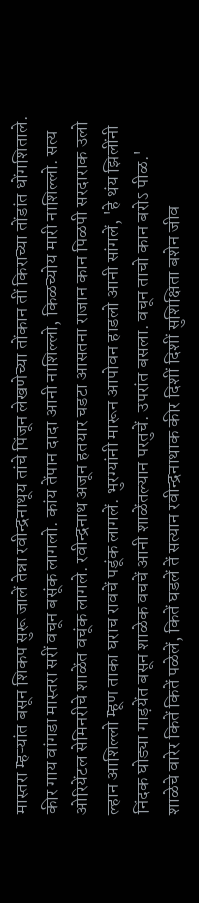मास्तरा म्हऱ्यांत बसून शिकप सुरू जालें तेन्ना रवीन्द्रनाथूय तांचे पिंजून लेखणेच्या तोंकान तीं किराच्या तोंडांत धोंगशिताले. कीर गाय वांगडा मास्तरा सरीं वचून बसूंक लागलो. कांय तेंपान दादा आनी नाशिल्लो, किळच्योय मारी नाशिल्लो. सत्य ओरियेंटल सेमिनरीचे शाळेंत वचूंक लागले. रवीन्द्रनाथ अजून हतयार चडटा आसतना राजान कान पिळपी सरदाराक उलो ल्हान आशिल्लो म्हूण ताका घराच रावचें पडूंक लागलें. भुरग्यांनी मारून आपोवन हाडलो आनी सांगलें, 'हे थंय झिलींनी निंदक घोड्या गाड़येंत बसून शाळेक वचचें आनी शाळेंतल्यान परतुचें. उपरांत बसला. वचून ताचो कान बरोऽ पीळ.' शाळेचे वारेर कितें कितें पळेलें, कितें घडलें तें सत्यान रवीन्द्रनाथाक कीर दिशीं दिशीं सुशिक्षिता बशेन जीव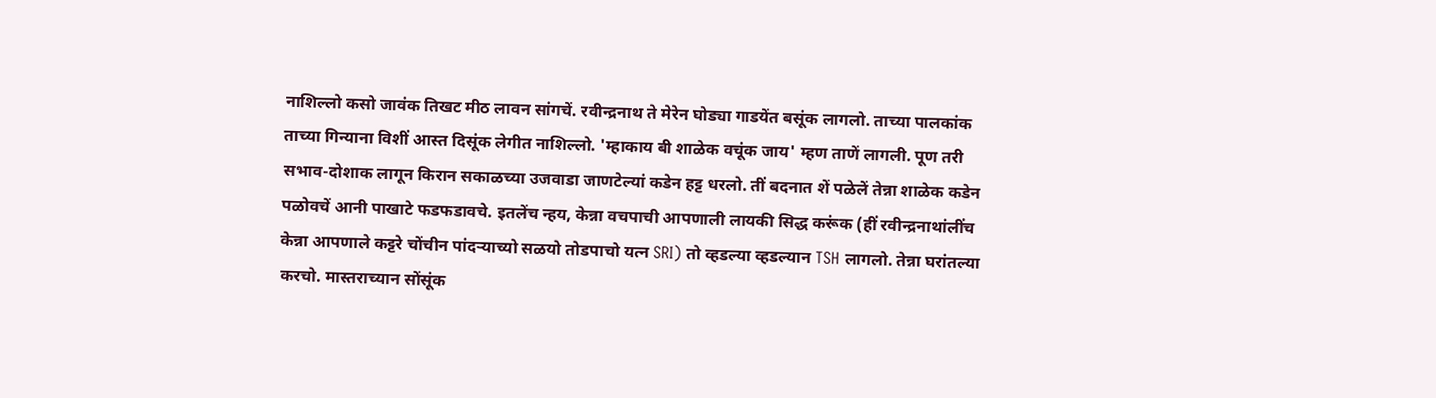नाशिल्लो कसो जावंक तिखट मीठ लावन सांगचें. रवीन्द्रनाथ ते मेरेन घोड्या गाडयेंत बसूंक लागलो. ताच्या पालकांक ताच्या गिन्याना विशीं आस्त दिसूंक लेगीत नाशिल्लो. 'म्हाकाय बी शाळेक वचूंक जाय' म्हण ताणें लागली. पूण तरी सभाव-दोशाक लागून किरान सकाळच्या उजवाडा जाणटेल्यां कडेन हट्ट धरलो. तीं बदनात शें पळेलें तेन्ना शाळेक कडेन पळोवचें आनी पाखाटे फडफडावचे. इतलेंच न्हय, केन्ना वचपाची आपणाली लायकी सिद्ध करूंक (हीं रवीन्द्रनाथांलींच केन्ना आपणाले कट्टरे चोंचीन पांदऱ्याच्यो सळयो तोडपाचो यत्न SRI) तो व्हडल्या व्हडल्यान TSH लागलो. तेन्ना घरांतल्या करचो. मास्तराच्यान सोंसूंक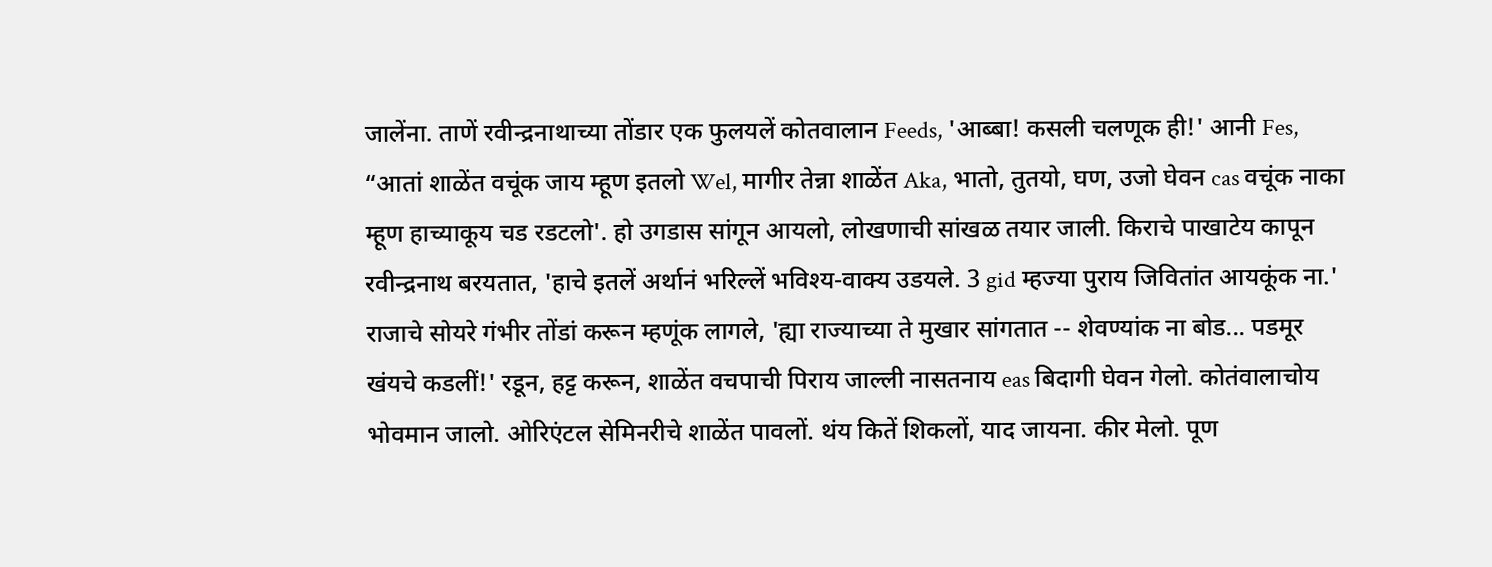जालेंना. ताणें रवीन्द्रनाथाच्या तोंडार एक फुलयलें कोतवालान Feeds, 'आब्बा! कसली चलणूक ही!' आनी Fes, “आतां शाळेंत वचूंक जाय म्हूण इतलो Wel, मागीर तेन्ना शाळेंत Aka, भातो, तुतयो, घण, उजो घेवन cas वचूंक नाका म्हूण हाच्याकूय चड रडटलो'. हो उगडास सांगून आयलो, लोखणाची सांखळ तयार जाली. किराचे पाखाटेय कापून रवीन्द्रनाथ बरयतात, 'हाचे इतलें अर्थानं भरिल्लें भविश्य-वाक्य उडयले. 3 gid म्हज्या पुराय जिवितांत आयकूंक ना.' राजाचे सोयरे गंभीर तोंडां करून म्हणूंक लागले, 'ह्या राज्याच्या ते मुखार सांगतात -- शेवण्यांक ना बोड... पडमूर खंयचे कडलीं!' रडून, हट्ट करून, शाळेंत वचपाची पिराय जाल्ली नासतनाय eas बिदागी घेवन गेलो. कोतंवालाचोय भोवमान जालो. ओरिएंटल सेमिनरीचे शाळेंत पावलों. थंय कितें शिकलों, याद जायना. कीर मेलो. पूण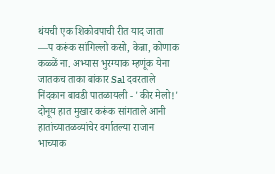थंयची एक शिकोवपाची रीत याद जाता —प करूंक सांगिल्लो कसो, केन्ना, कोणाक कळ्ळें ना. अभ्यास भुरग्याक म्हणूंक येना जातकच ताका बांकार Sal दवरताले निंदकान बावडी पातळायली - 'कीर मेलो!' दोनूय हात मुखार करूंक सांगताले आनी हातांच्यातळव्यांचेर वर्गातल्या राजान भाच्याक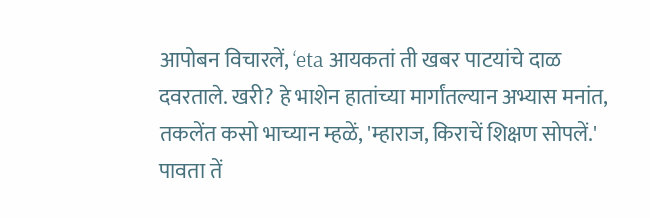आपोबन विचारलें, ‘eta आयकतां ती खबर पाटयांचे दाळ दवरताले. खरी? हे भाशेन हातांच्या मार्गांतल्यान अभ्यास मनांत, तकलेंत कसो भाच्यान म्हळें, 'म्हाराज, किराचें शिक्षण सोपलें.' पावता तें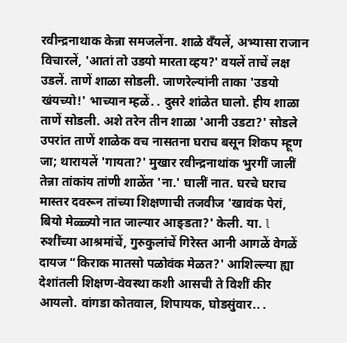रवीन्द्रनाथाक केन्ना समजलेंना. शाळे वँयलें, अभ्यासा राजान विचारलें, 'आतां तो उडयो मारता व्हय?' वयलें ताचें लक्ष उडलें. ताणें शाळा सोडली. जाणरेल्यांनी ताका 'उडयो खंयच्यो!' भाच्यान म्हळें. . दुसरे शांळेत घालो. हीय शाळा ताणें सोडली. अशे तरेन तीन शाळा 'आनी उडटा?' सोडले उपरांत ताणें शाळेक वच नासतना घराच बसून शिकप म्हूण जा; थारायलें 'गायता?' मुखार रवीन्द्रनाथांक भुरगीं जालीं तेन्ना तांकांय तांणी शाळेंत 'ना.' घालीं नात. घरचे घराच मास्तर दवरून तांच्या शिक्षणाची तजवीज 'खावंक पेरां, बियो मेळ्ळ्यो नात जाल्यार आङ्डता?' केली. या. l रुशींच्या आश्रमांचें, गुरुकुलांचें गिरेस्त आनी आगळें वेगळें दायज “किराक मातसो पळोवंक मेळत?' आशिल्ल्या ह्या देशांतली शिक्षण-वेवस्था कशी आसची ते विशीं कीर आयलो. वांगडा कोतवाल, शिपायक, घोडसुंवार.. .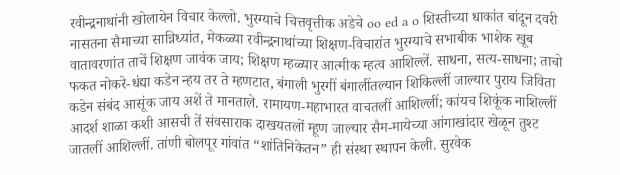रवीन्द्रनाथांनी खोलायेन विचार केल्लो. भुरग्याचे चित्तवृत्तीक अडेचे oo ed a o शिस्तीच्या धाकांत बांदून दवरी नासतना सैमाच्या सान्निध्यांत, मेकळ्या रवीन्द्रनाथांच्या शिक्षण-विचारांत भुरग्याचे सभाबीक भाशेक खूब वातावरणांत ताचें शिक्षण जावंक जाय; शिक्षण म्हळ्यार आत्मीक म्हत्व आशिल्लें. साधना, सत्य-साधना; ताचो फकत नोकरे-धंद्या कडेन न्हय तर ते म्हणटात, बंगाली भुरगीं बंगालींतल्यान शिकिल्लीं जाल्यार पुराय जिविता कडेन संबंद आसूंक जाय अशें ते मानताले. रामायण-महाभारत वाचतलीं आशिल्लीं; कांयच शिकूंक नाशिल्लीं आदर्श शाळा कशी आसची तें संवसाराक दाखयतलों म्हूण जाल्यार सैम-मायेच्या आंगाखांदार खेळून तुश्ट जातलीं आशिल्लीं. तांणी बोलपूर गांवांत “शांतिनिकेतन” ही संस्था स्थापन केली. सुरवेक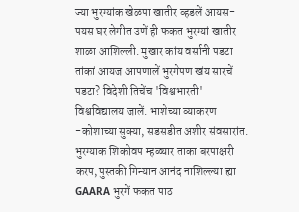ज्या भुरग्यांक खेळपा खातीर व्हडलें आयस-पयस घर लेगीत उणें ही फकत भुरग्यां खातीर शाळा आशिल्ली. मुखार कांय वर्सानी पडटा तांकां आयज आपणालें भुरगेपण खंय सारचें पडटा? विदेशी तिचेंच 'विश्वभारती' विश्वविद्यालय जालें. भाशेच्या व्याकरण -कोशाच्या सुक्या, सडसडीत अशीर संवसारांत. भुरग्याक शिकोवप म्हळ्यार ताका बरपाक्षरी करप, पुस्तकी गिन्यान आनंद नाशिल्ल्या ह्या GAARA भुरगें फकत पाठ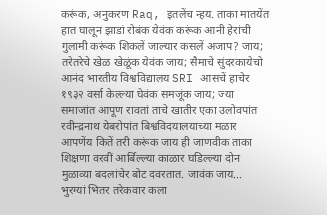करूंक, अनुकरण Raq, इतलेंच न्हय. ताका मातयेंत हात घालून झाडां रोबंक येवंक करूंक आनी हेरांची गुलामी करूंक शिकलें जाल्यार कसलें अजाप? जाय; तरेतरेचे खेळ खेळूंक येवंक जाय; सैमाचे सुंदरकायेचो आनंद भारतीय विश्वविद्यालय SRI आसचें हाचेर १९३२ वर्सा केल्ल्या घेवंक समजूंक जाय; ज्या समाजांत आपूण रावतां ताचे खातीर एका उलोवपांत रवीन्द्रनाथ येबरोपांत बिश्वविदयालयाच्या मळार आपणेंय कितें तरी करूंक जाय ही जाणवीक ताका शिक्षणा वरवीं आर्बिल्ल्या काळार घडिल्ल्या दोन मुळाव्या बदलांचेर बोट दवरतात. जावंक जाय... भुरग्यां भितर तरेकवार कला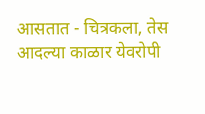आसतात - चित्रकला, तेस आदल्या काळार येवरोपी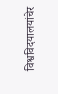विश्वविदयालयांचेर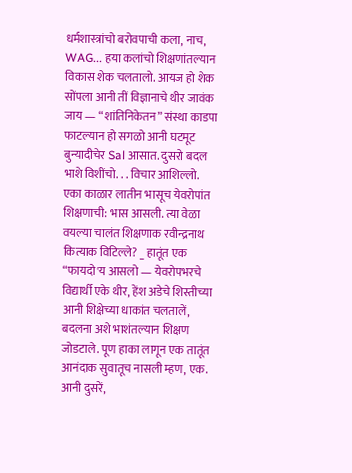धर्मशास्त्रांचो बरोवपाची कला, नाच, WAG... हया कलांचो शिक्षणांतल्यान विकास शेक चलतालो. आयज हो शेक सोंपला आनी तीं विज्ञानाचे थीर जावंक जाय — “शांतिनिकेतन” संस्था काडपा फाटल्यान हो सगळो आनी घटमूट बुन्यादीचेर Sal आसात. दुसरो बदल भाशे विशींचो. . . विचार आशिल्लो. एका काळार लातीन भासूच येवरोपांत शिक्षणाची: भास आसली. त्या वेळा वयल्या चालंत शिक्षणाक रवीन्द्रनाथ कित्याक विटिल्ले? _ हातूंत एक “फायदो'य आसलो — येवरोपभरचे विद्यार्थी एके थीर, हेंश अडेचे शिस्तीच्या आनी शिक्षेच्या धाकांत चलतालें, बदलना अशे भाशंतल्यान शिक्षण जोडटाले. पूण हाका लागून एक तातूंत आनंदाक सुवातूच नासली म्हण, एक. आनी दुसरें,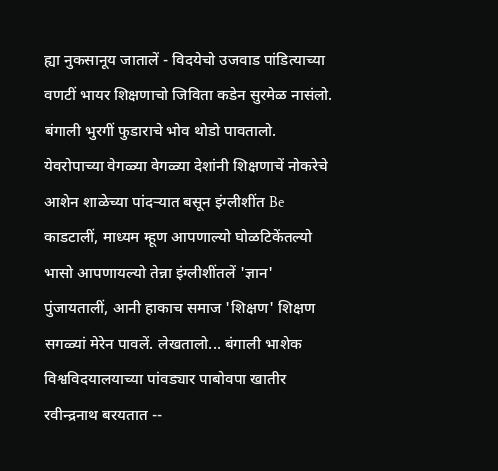ह्या नुकसानूय जातालें - विदयेचो उजवाड पांडित्याच्या वणटीं भायर शिक्षणाचो जिविता कडेन सुरमेळ नासंलो. बंगाली भुरगीं फुडाराचे भोव थोडो पावतालो. येवरोपाच्या वेगळ्या वेगळ्या देशांनी शिक्षणाचें नोकरेचे आशेन शाळेच्या पांदऱ्यात बसून इंग्लीशींत Be काडटालीं, माध्यम म्हूण आपणाल्यो घोळटिकेंतल्यो भासो आपणायल्यो तेन्ना इंग्लीशींतलें 'ज्ञान' पुंजायतालीं, आनी हाकाच समाज 'शिक्षण' शिक्षण सगळ्यां मेरेन पावलें. लेखतालो... बंगाली भाशेक विश्वविदयालयाच्या पांवड्यार पाबोवपा खातीर रवीन्द्रनाथ बरयतात --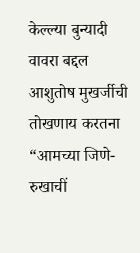केल्ल्या बुन्यादी वावरा बद्दल आशुतोष मुखर्जीची तोखणाय करतना “आमच्या जिणे-रुखाचीं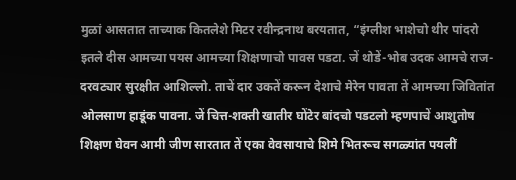मुळां आसतात ताच्याक कितलेशे मिटर रवीन्द्रनाथ बरयतात, “इंग्लीश भाशेचो थीर पांदरो इतले दीस आमच्या पयस आमच्या शिक्षणाचो पावस पडटा. जें थोडें-भोब उदक आमचे राज-दरवट्यार सुरक्षीत आशिल्लो. ताचें दार उकतें करून देशाचे मेरेन पावता तें आमच्या जिवितांत ओलसाण हाडूंक पावना. जें चित्त-शक्ती खातीर घोंटेर बांदचो पडटलो म्हणपाचें आशुतोष शिक्षण घेवन आमी जीण सारतात तें एका वेवसायाचे शिमे भितरूच सगळ्यांत पयलीं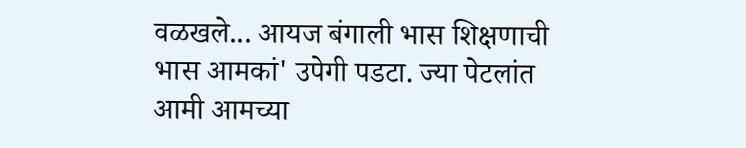वळखले... आयज बंगाली भास शिक्षणाची भास आमकां' उपेगी पडटा. ज्या पेटलांत आमी आमच्या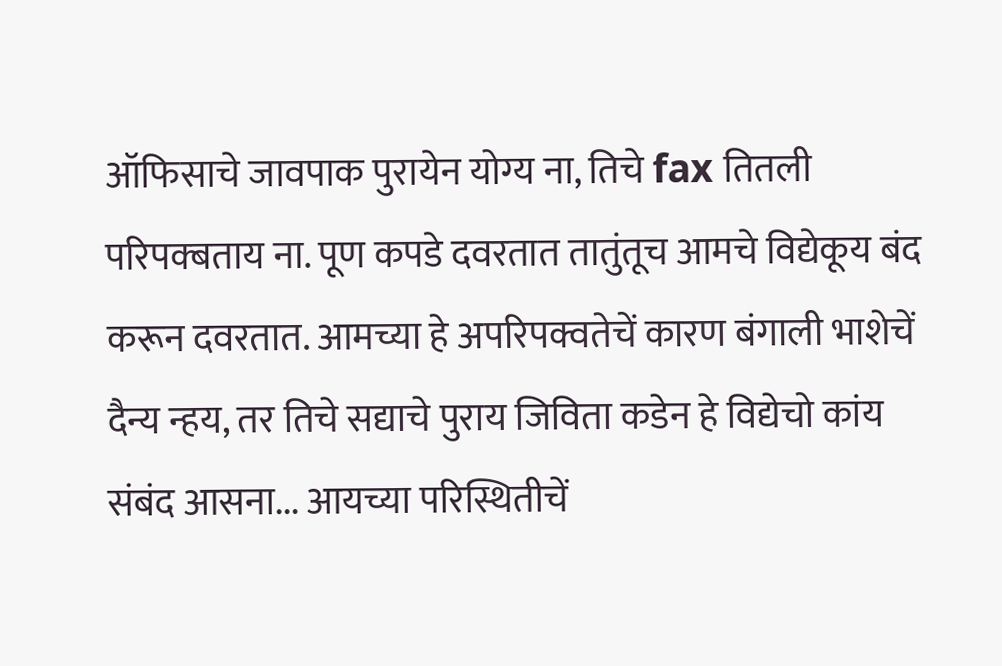ऑफिसाचे जावपाक पुरायेन योग्य ना, तिचे fax तितली परिपक्बताय ना. पूण कपडे दवरतात तातुंतूच आमचे विद्येकूय बंद करून दवरतात. आमच्या हे अपरिपक्वतेचें कारण बंगाली भाशेचें दैन्य न्हय, तर तिचे सद्याचे पुराय जिविता कडेन हे विद्येचो कांय संबंद आसना... आयच्या परिस्थितीचें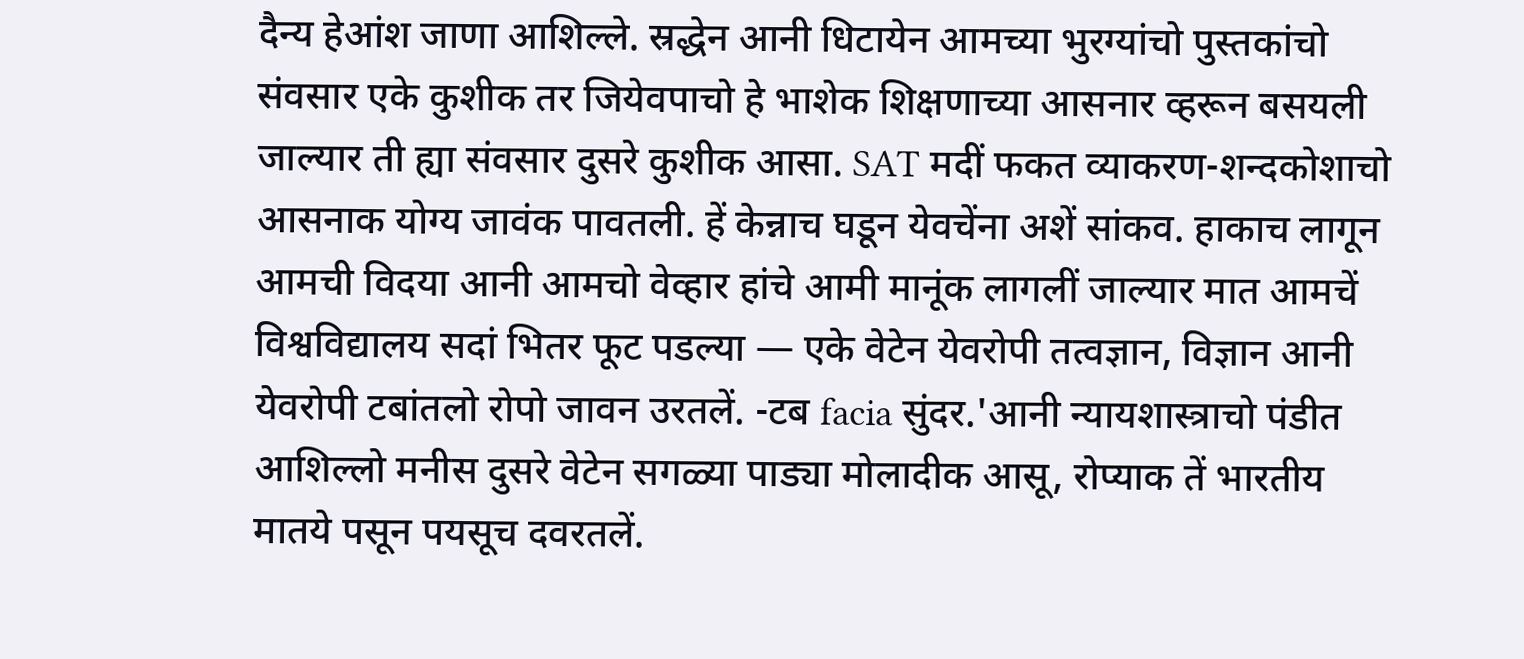दैन्य हेआंश जाणा आशिल्ले. स्रद्धेन आनी धिटायेन आमच्या भुरग्यांचो पुस्तकांचो संवसार एके कुशीक तर जियेवपाचो हे भाशेक शिक्षणाच्या आसनार व्हरून बसयली जाल्यार ती ह्या संवसार दुसरे कुशीक आसा. SAT मदीं फकत व्याकरण-शन्दकोशाचो आसनाक योग्य जावंक पावतली. हें केन्नाच घडून येवचेंना अशें सांकव. हाकाच लागून आमची विदया आनी आमचो वेव्हार हांचे आमी मानूंक लागलीं जाल्यार मात आमचें विश्वविद्यालय सदां भितर फूट पडल्या — एके वेटेन येवरोपी तत्वज्ञान, विज्ञान आनी येवरोपी टबांतलो रोपो जावन उरतलें. -टब facia सुंदर.'आनी न्यायशास्त्राचो पंडीत आशिल्लो मनीस दुसरे वेटेन सगळ्या पाड्या मोलादीक आसू, रोप्याक तें भारतीय मातये पसून पयसूच दवरतलें.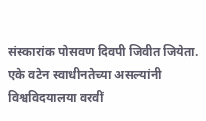संस्कारांक पोसवण दिवपी जिवीत जियेता. एके वटेन स्वाधीनतेच्या असल्यांनी विश्वविदयालया वरवीं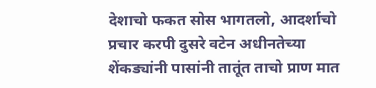देशाचो फकत सोस भागतलो, आदर्शाचो प्रचार करपी दुसरे वटेन अधीनतेच्या शेंकड्यांनी पासांनी तातूंत ताचो प्राण मात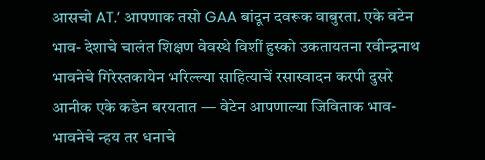आसचो AT.’ आपणाक तसो GAA बांदून दवरूक वाबुरता. एके वटेन भाव- देशाचे चालंत शिक्षण वेवस्थे विशीं हुस्को उकतायतना रवीन्द्रनाथ भावनेचे गिरेस्तकायेन भरिल्ल्या साहित्याचें रसास्वादन करपी दुसरे आनीक एके कडेन बरयतात — वेटेन आपणाल्या जिविताक भाव-भावनेचे न्हय तर धनाचे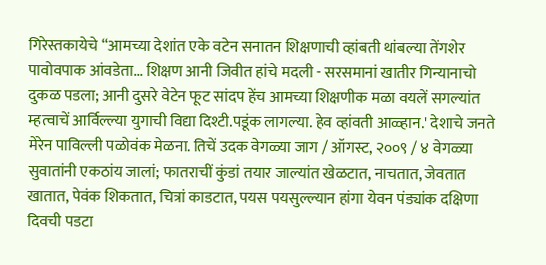गिरेस्तकायेचे “आमच्या देशांत एके वटेन सनातन शिक्षणाची व्हांबती थांबल्या तेंगशेर पावोवपाक आंवडेता... शिक्षण आनी जिवीत हांचे मदली - सरसमानां खातीर गिन्यानाचो दुकळ पडला; आनी दुसरे वेटेन फूट सांदप हेंच आमच्या शिक्षणीक मळा वयलें सगल्यांत म्हत्वाचें आर्विल्ल्या युगाची विद्या दिश्टी.पडूंक लागल्या. हेव व्हांवती आळ्हान.' देशाचे जनते मेरेन पाविल्ली पळोवंक मेळना. तिचें उदक वेगळ्या जाग / ऑगस्ट, २००९ / ४ वेगळ्या सुवातांनी एकठांय जालां; फातराचीं कुंडां तयार जाल्यांत खेळटात, नाचतात, जेवतात खातात, पेवंक शिकतात, चित्रां काडटात, पयस पयसुल्ल्यान हांगा येवन पंड्यांक दक्षिणा दिवची पडटा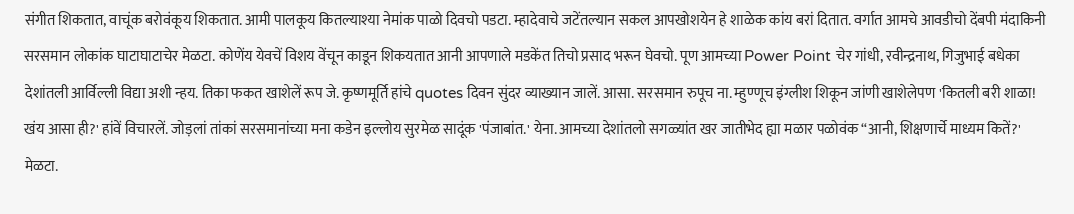संगीत शिकतात, वाचूंक बरोवंकूय शिकतात. आमी पालकूय कितल्याश्या नेमांक पाळो दिवचो पडटा. म्हादेवाचे जटेंतल्यान सकल आपखोशयेन हे शाळेक कांय बरां दितात. वर्गात आमचे आवडीचो देंबपी मंदाकिनी सरसमान लोकांक घाटाघाटाचेर मेळटा. कोणेंय येवचें विशय वेंचून काडून शिकयतात आनी आपणाले मडकेंत तिचो प्रसाद भरून घेवचो. पूण आमच्या Power Point चेर गांधी, रवीन्द्रनाथ, गिजुभाई बधेका देशांतली आर्विल्ली विद्या अशी न्हय. तिका फकत खाशेलें रूप जे. कृष्णमूर्ति हांचे quotes दिवन सुंदर व्याख्यान जालें. आसा. सरसमान रुपूच ना. म्हुण्णूच इंग्लीश शिकून जांणी खाशेलेपण 'कितली बरी शाळा! खंय आसा ही?' हांवें विचारलें. जोड़लां तांकां सरसमानांच्या मना कडेन इल्लोय सुरमेळ सादूंक 'पंजाबांत.' येना. आमच्या देशांतलो सगळ्यांत खर जातीभेद ह्या मळार पळोवंक “आनी, शिक्षणार्चे माध्यम कितें?' मेळटा.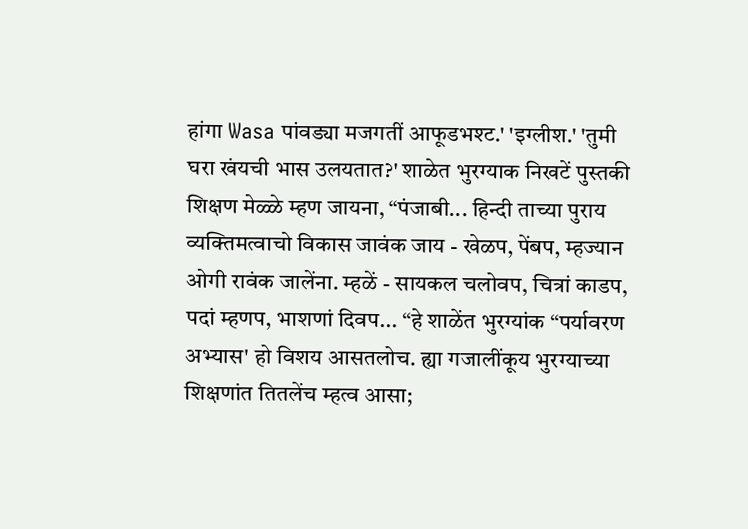हांगा Wasa पांवड्या मजगतीं आफूडभश्ट.' 'इग्लीश.' 'तुमी घरा खंयची भास उलयतात?' शाळेत भुरग्याक निखटें पुस्तकी शिक्षण मेळ्ळे म्हण जायना, “पंजाबी... हिन्दी ताच्या पुराय व्यक्तिमत्वाचो विकास जावंक जाय - खेळप, पेंबप, म्हज्यान ओगी रावंक जालेंना. म्हळें - सायकल चलोवप, चित्रां काडप, पदां म्हणप, भाशणां दिवप... “हे शाळेंत भुरग्यांक “पर्यावरण अभ्यास' हो विशय आसतलोच. ह्या गजालींकूय भुरग्याच्या शिक्षणांत तितलेंच म्हत्व आसा;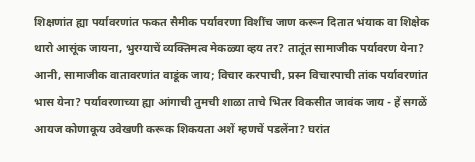शिक्षणांत ह्या पर्यावरणांत फकत सैमीक पर्यावरणा विशींच जाण करून दितात भंयाक वा शिक्षेक थारो आसूंक जायना, भुरग्याचें व्यक्तिमत्व मेकळ्या व्हय तर? तातूंत सामाजीक पर्यावरण येना? आनी, सामाजीक वातावरणांत वाडूंक जाय; विचार करपाची, प्रस्न विचारपाची तांक पर्यावरणांत भास येना? पर्यावरणाच्या ह्या आंगाची तुमची शाळा ताचे भितर विकसीत जावंक जाय - हें सगळें आयज कोणाकूय उवेखणी करूक शिकयता अशें म्हणचें पडलेंना? घरांत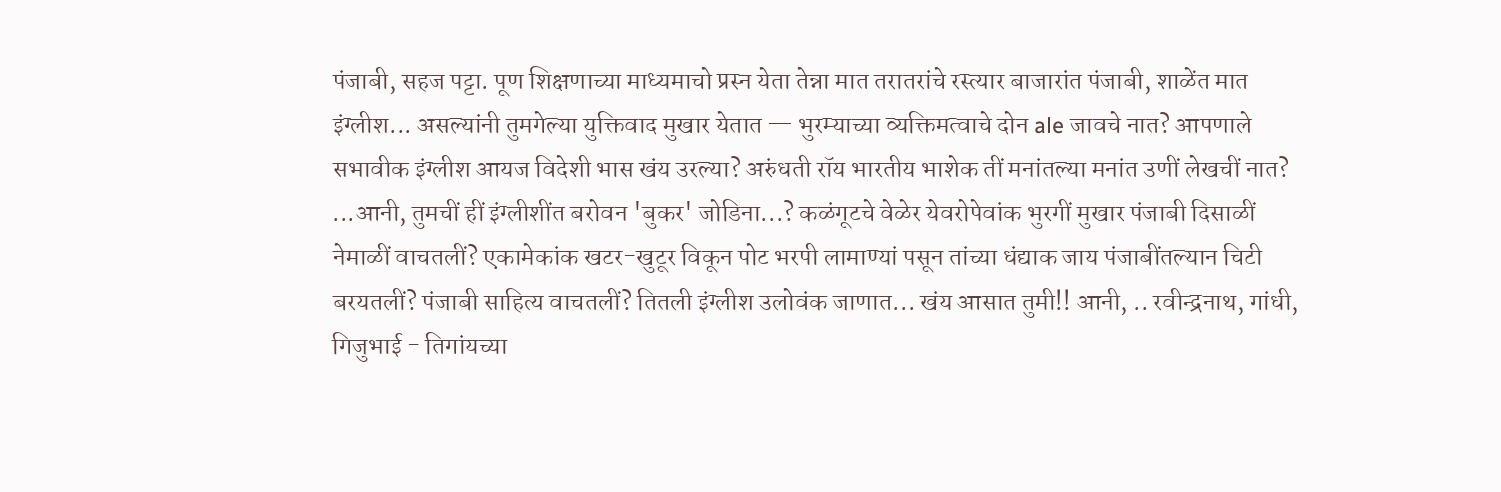पंजाबी, सहज पट्टा. पूण शिक्षणाच्या माध्यमाचो प्रस्न येता तेन्ना मात तरातरांचे रस्त्यार बाजारांत पंजाबी, शाळेंत मात इंग्लीश... असल्यांनी तुमगेल्या युक्तिवाद मुखार येतात — भुरम्याच्या व्यक्तिमत्वाचे दोन ale जावचे नात? आपणाले सभावीक इंग्लीश आयज विदेशी भास खंय उरल्या? अरुंधती रॉय भारतीय भाशेक तीं मनांतल्या मनांत उणीं लेखचीं नात? ...आनी, तुमचीं हीं इंग्लीशींत बरोवन 'बुकर' जोडिना...? कळंगूटचे वेळेर येवरोपेवांक भुरगीं मुखार पंजाबी दिसाळीं नेमाळीं वाचतलीं? एकामेकांक खटर-खुटूर विकून पोट भरपी लामाण्यां पसून तांच्या धंद्याक जाय पंजाबींतल्यान चिटी बरयतलीं? पंजाबी साहित्य वाचतलीं? तितली इंग्लीश उलोवंक जाणात... खंय आसात तुमी!! आनी, .. रवीन्द्रनाथ, गांधी, गिजुभाई - तिगांयच्या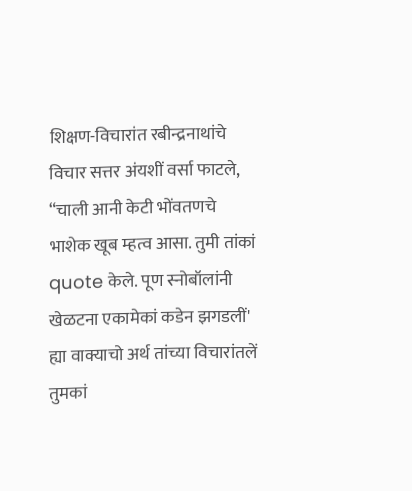शिक्षण-विचारांत रबीन्द्रनाथांचे विचार सत्तर अंयशीं वर्सा फाटले, “चाली आनी केटी भोंवतणचे भाशेक खूब म्हत्व आसा. तुमी तांकां quote केले. पूण स्नोबॉलांनी खेळटना एकामेकां कडेन झगडलीं' ह्या वाक्याचो अर्थ तांच्या विचारांतलें तुमकां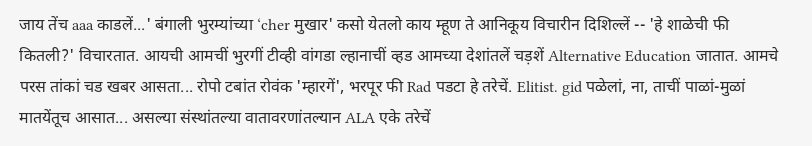जाय तेंच aaa काडलें...' बंगाली भुरम्यांच्या ‘cher मुखार' कसो येतलो काय म्हूण ते आनिकूय विचारीन दिशिल्लें -- 'हे शाळेची फी कितली?' विचारतात. आयची आमचीं भुरगीं टीव्ही वांगडा ल्हानाचीं व्हड आमच्या देशांतलें चड़शें Alternative Education जातात. आमचे परस तांकां चड खबर आसता... रोपो टबांत रोवंक 'म्हारगें', भरपूर फी Rad पडटा हे तरेचें. Elitist. gid पळेलां, ना, ताचीं पाळां-मुळां मातयेंतूच आसात... असल्या संस्थांतल्या वातावरणांतल्यान ALA एके तरेचें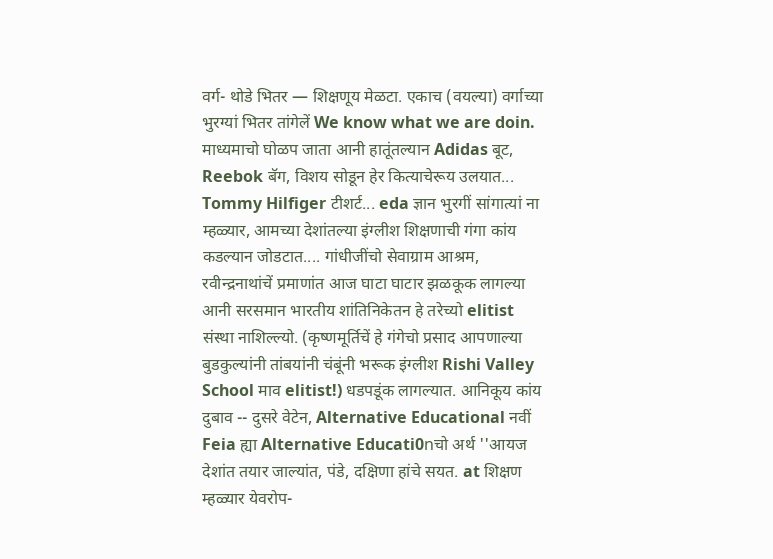वर्ग- थोडे भितर — शिक्षणूय मेळटा. एकाच (वयल्या) वर्गाच्या भुरग्यां भितर तांगेलें We know what we are doin. माध्यमाचो घोळप जाता आनी हातूंतल्यान Adidas बूट, Reebok बॅग, विशय सोडून हेर कित्याचेरूय उलयात... Tommy Hilfiger टीशर्ट... eda ज्ञान भुरगीं सांगात्यां ना म्हळ्यार, आमच्या देशांतल्या इंग्लीश शिक्षणाची गंगा कांय कडल्यान जोडटात.... गांधीजींचो सेवाग्राम आश्रम, रवीन्द्रनाथांचें प्रमाणांत आज घाटा घाटार झळकूक लागल्या आनी सरसमान भारतीय शांतिनिकेतन हे तरेच्यो elitist संस्था नाशिल्ल्यो. (कृष्णमूर्तिचें हे गंगेचो प्रसाद आपणाल्या बुडकुल्यांनी तांबयांनी चंबूंनी भरूक इंग्लीश Rishi Valley School माव elitist!) धडपडूंक लागल्यात. आनिकूय कांय दुबाव -- दुसरे वेटेन, Alternative Educational नवीं Feia ह्या Alternative Educati0nचो अर्थ ''आयज देशांत तयार जाल्यांत, पंडे, दक्षिणा हांचे सयत. at शिक्षण म्हळ्यार येवरोप-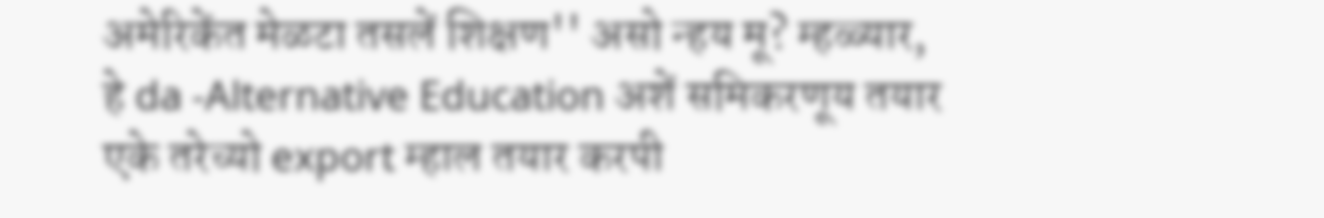अमेरिकेंत मेळटा तसलें शिक्षण'' असो न्हय मू? म्हळ्यार, हे da -Alternative Education अशें समिकरणूय तयार एके तरेच्यो export म्हाल तयार करपी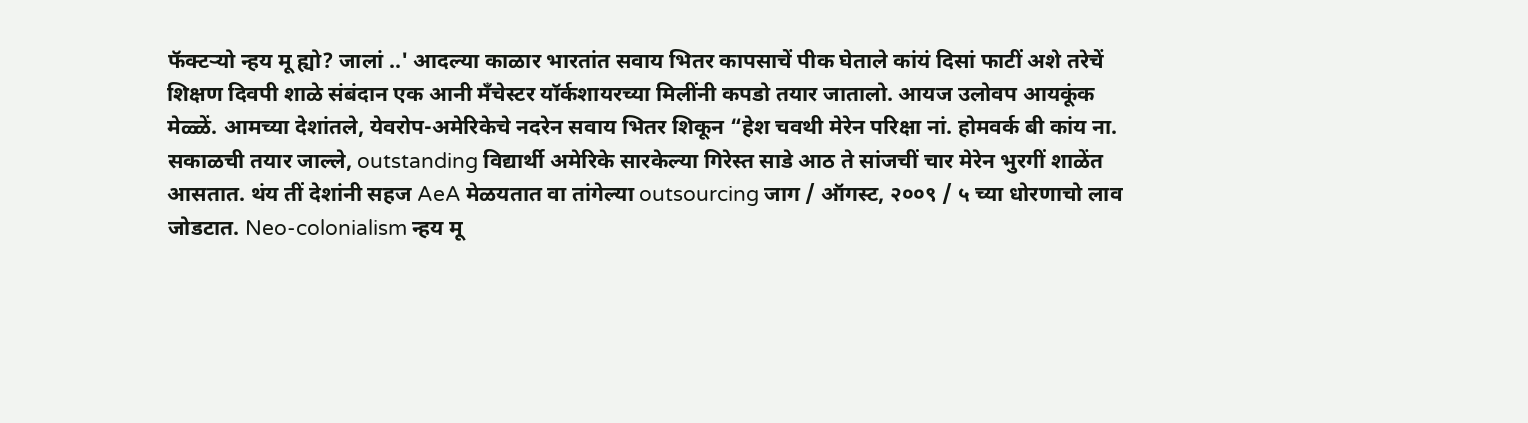फॅक्टऱ्यो न्हय मू ह्यो? जालां ..' आदल्या काळार भारतांत सवाय भितर कापसाचें पीक घेताले कांयं दिसां फाटीं अशे तरेचें शिक्षण दिवपी शाळे संबंदान एक आनी मँचेस्टर यॉर्कशायरच्या मिलींनी कपडो तयार जातालो. आयज उलोवप आयकूंक मेळ्ळें. आमच्या देशांतले, येवरोप-अमेरिकेचे नदरेन सवाय भितर शिकून “हेश चवथी मेरेन परिक्षा नां. होमवर्क बी कांय ना. सकाळची तयार जाल्ले, outstanding विद्यार्थी अमेरिके सारकेल्या गिरेस्त साडे आठ ते सांजचीं चार मेरेन भुरगीं शाळेंत आसतात. थंय तीं देशांनी सहज AeA मेळयतात वा तांगेल्या outsourcing जाग / ऑगस्ट, २००९ / ५ च्या धोरणाचो लाव जोडटात. Neo-colonialism न्हय मू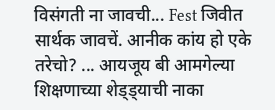विसंगती ना जावची... Fest जिवीत सार्थक जावचें. आनीक कांय हो एके तरेचो? ... आयजूय बी आमगेल्या शिक्षणाच्या शेड्ड्याची नाका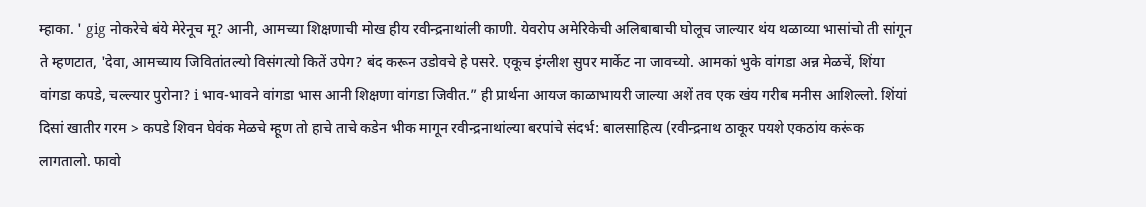म्हाका. ' gig नोकरेचे बंये मेरेनूच मू? आनी, आमच्या शिक्षणाची मोख हीय रवीन्द्रनाथांली काणी. येवरोप अमेरिकेची अलिबाबाची घोलूच जाल्यार थंय थळाव्या भासांचो ती सांगून ते म्हणटात, 'देवा, आमच्याय जिवितांतल्यो विसंगत्यो कितें उपेग? बंद करून उडोवचे हे पसरे. एकूच इंग्लीश सुपर मार्केट ना जावच्यो. आमकां भुके वांगडा अन्न मेळचें, शिंया वांगडा कपडे, चल्ल्यार पुरोना? i भाव-भावने वांगडा भास आनी शिक्षणा वांगडा जिवीत.” ही प्रार्थना आयज काळाभायरी जाल्या अशें तव एक खंय गरीब मनीस आशिल्लो. शिंयां दिसां खातीर गरम > कपडे शिवन घेवंक मेळचे म्हूण तो हाचे ताचे कडेन भीक मागून रवीन्द्रनाथांल्या बरपांचे संदर्भ: बालसाहित्य (रवीन्द्रनाथ ठाकूर पयशे एकठांय करूंक लागतालो. फावो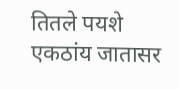तितले पयशे एकठांय जातासर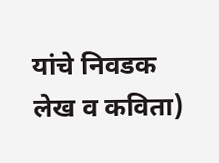यांचे निवडक लेख व कविता)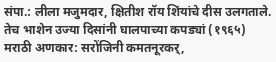संपा.: लीला मजुमदार, क्षितीश रॉय शिंयांचे दीस उलगताले. तेच भाशेन उज्या दिसांनी घालपाच्या कपड्यां (१९६५) मराठी अणकार: सरोंजिनी कमतनूरकर्‌,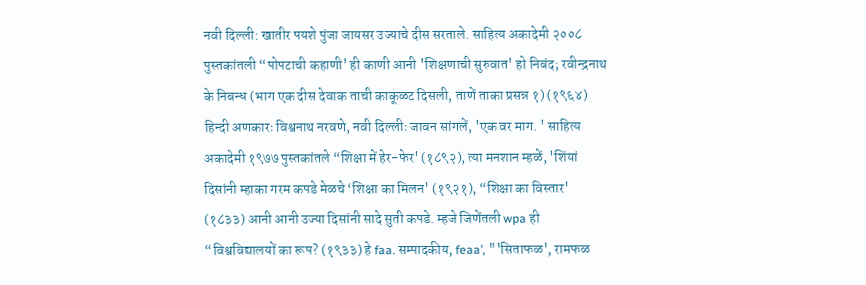नवी दिल्ली: खातीर पयशे पुंजा जायसर उज्याचे दीस सरताले. साहित्य अकादेमी २००८ पुस्तकांतली “पोपटाची कहाणी' ही काणी आनी 'शिक्षणाची सुरुवात' हो निबंद; रवीन्द्रनाथ के निबन्ध (भाग एक दीस देवाक ताची काकूळट दिसली, ताणें ताका प्रसन्न १) (१९६४) हिन्दी अणकारः विश्वनाथ नरवणे, नवी दिल्लीः जावन सांगलें, 'एक वर माग. ' साहित्य अकादेमी १९७७ पुस्तकांतले “शिक्षा में हेर-फेर' (१८९२), त्या मनशान म्हळें, 'शिंयां दिसांनी म्हाका गरम कपडे मेळचे ‘शिक्षा का मिलन' (१९२१), “शिक्षा का विस्तार' (१८३३) आनी आनी उज्या दिसांनी सादे सुती कपडे. म्हजे जिणेंतली wpa ही “विश्वविद्यालयों का रूप? (१९३३) हे faa. सम्पादकीय, feaa’, "'सिताफळ', रामफळ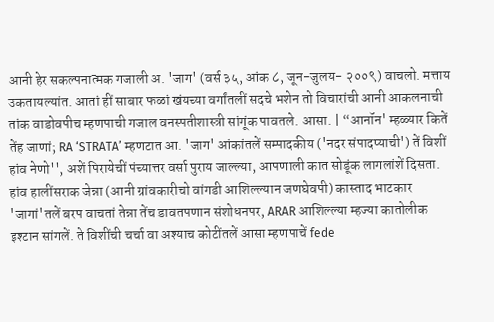आनी हेर सकल्पनात्मक गजाली अ. 'जाग' (वर्स ३५, आंक ८, जून-जुलय- २००९) वाचलो. मत्ताय उकतायल्यांत. आतां हीं साबार फळां खंयच्या वर्गांतलीं सदचे भशेन तो विचारांची आनी आकलनाची तांक वाडोवपीच म्हणपाची गजाल वनस्पतीशास्त्री सांगूंक पावतले. आसा. | “आनॉन' म्हळ्यार कितें तेंह जाणां; RA ‘STRATA’ म्हणटात आ. 'जाग' आंकांतलें सम्पादकीय ('नदर संपादप्याची') तें विशीं हांव नेणो'', अशें पिरायेचीं पंच्यात्तर वर्सा पुराय जाल्ल्या, आपणाली कात सोडूंक लागलांशें दिसता. हांव हालींसराक जेन्ना (आनी ग्रांवकारीचो वांगडी आशिल्ल्यान जणघेवपी) कास्ताद भाटकार 'जागां'तलें बरप वाचतां तेन्ना तेंच डावतपणान संशोधनपर, ARAR आशिल्ल्या म्हज्या कातोलीक इश्टान सांगलें. ते विशींची चर्चा वा अश्याच कोटींतलें आसा म्हणपाचें fede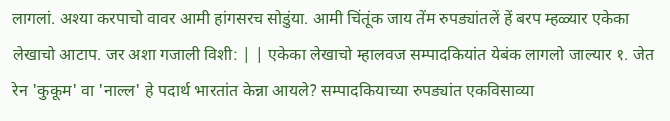लागलां. अश्या करपाचो वावर आमी हांगसरच सोडुंया. आमी चिंतूंक जाय तेंम रुपड्यांतलें हें बरप म्हळ्यार एकेका लेखाचो आटाप. जर अशा गजाली विशी: | | एकेका लेखाचो म्हालवज सम्पादकियांत येबंक लागलो जाल्यार १. जेत रेन 'कुकूम' वा 'नाल्ल' हे पदार्थ भारतांत केन्ना आयले? सम्पादकियाच्या रुपड्यांत एकविसाव्या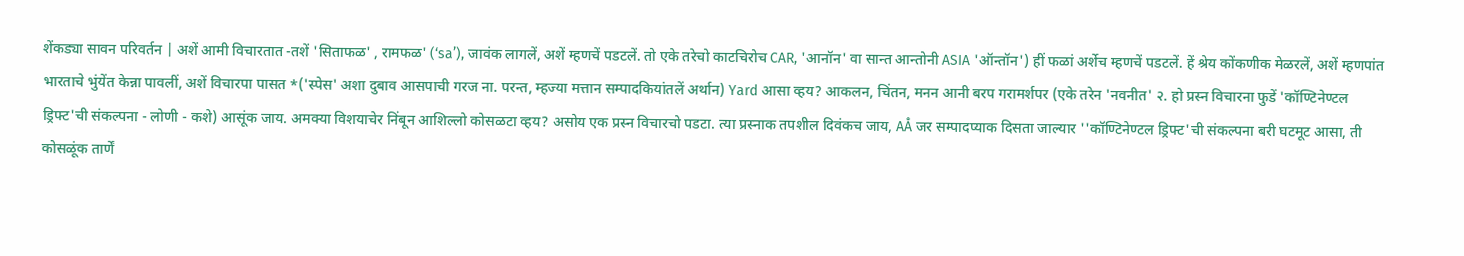शेंकड्या सावन परिवर्तन | अशें आमी विचारतात -तशें 'सिताफळ' , रामफळ' (‘sa’), जावंक लागलें, अशें म्हणचें पडटलें. तो एके तरेचो काटचिरोच CAR, 'आनॉन' वा सान्त आन्तोनी ASIA 'ऑन्तॉन') हीं फळां अर्शेच म्हणचें पडटलें. हें श्रेय कोंकणीक मेळरलें, अशें म्हणपांत भारताचे भुंयेंत केन्ना पावलीं, अशें विचारपा पासत *('स्पेस' अशा दुबाव आसपाची गरज ना. परन्त, म्हज्या मत्तान सम्पादकियांतलें अर्थान) Yard आसा व्हय? आकलन, चिंतन, मनन आनी बरप गरामर्शपर (एके तरेन 'नवनीत' २. हो प्रस्न विचारना फुडें 'कॉण्टिनेण्टल ड्रिफ्ट'ची संकल्पना - लोणी - कशे) आसूंक जाय. अमक्या विशयाचेर निंबून आशिल्लो कोसळटा व्हय? असोय एक प्रस्न विचारचो पडटा. त्या प्रस्नाक तपशील दिवंकच जाय, AÅ जर सम्पादप्याक दिसता जाल्यार ''कॉण्टिनेण्टल ड्रिफ्ट'ची संकल्पना बरी घटमूट आसा, ती कोसळूंक तार्णें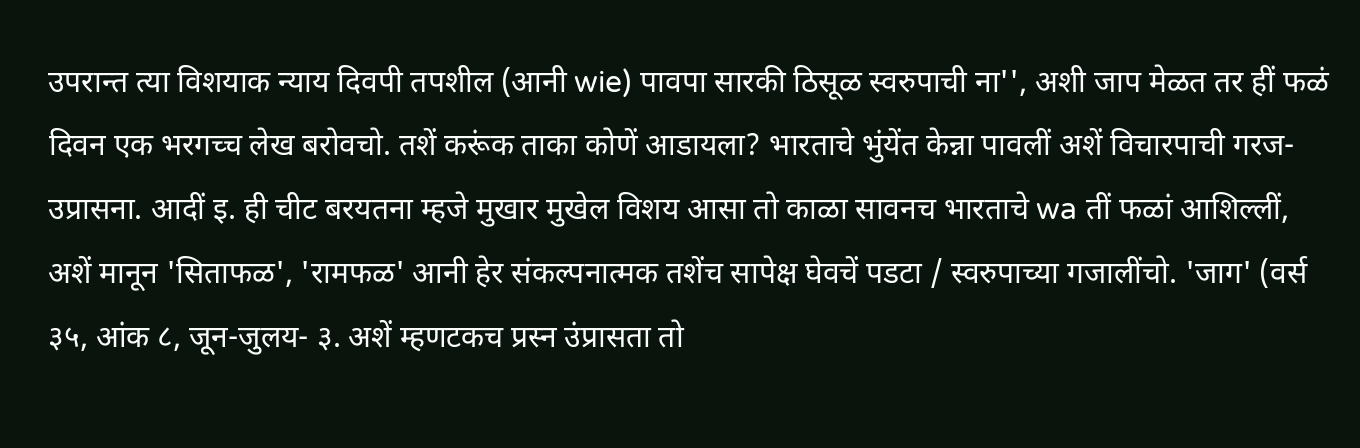उपरान्त त्या विशयाक न्याय दिवपी तपशील (आनी wie) पावपा सारकी ठिसूळ स्वरुपाची ना'', अशी जाप मेळत तर हीं फळं दिवन एक भरगच्च लेख बरोवचो. तशें करूंक ताका कोणें आडायला? भारताचे भुंयेंत केन्ना पावलीं अशें विचारपाची गरज-उप्रासना. आदीं इ. ही चीट बरयतना म्हजे मुखार मुखेल विशय आसा तो काळा सावनच भारताचे wa तीं फळां आशिल्लीं, अशें मानून 'सिताफळ', 'रामफळ' आनी हेर संकल्पनात्मक तशेंच सापेक्ष घेवचें पडटा / स्वरुपाच्या गजालींचो. 'जाग' (वर्स ३५, आंक ८, जून-जुलय- ३. अशें म्हणटकच प्रस्न उंप्रासता तो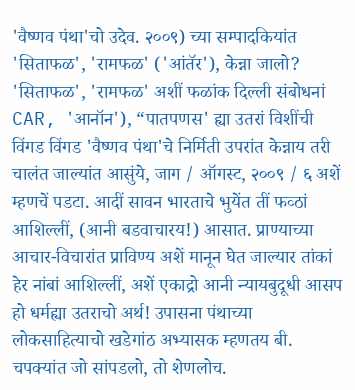'वैष्णव पंथा'चो उदेव. २००९) च्या सम्पादकियांत 'सिताफळ', 'रामफळ' ('आंतॅर'), केन्ना जालो? 'सिताफळ', 'रामफळ' अशीं फळांक दिल्ली संबोधनां CAR, 'आनॉन'), “पातपणस' ह्या उतरां विशींची विंगड विंगड 'वैष्णव पंथा'चे निर्मिती उपरांत केन्नाय तरी चालंत जाल्यांत आसुंये, जाग / ऑगस्ट, २००९ / ६ अशें म्हणचें पडटा. आदीं सावन भारताचे भुयेंत तीं फव्ठां आशिल्लीं, (आनी बडवाचारय!) आसात. प्राण्याच्या आचार-विचारांत प्राविण्य अशें मानून घेत जाल्यार तांकां हेर नांबां आशिल्लीं, अशें एकाद्रो आनी न्यायबुदूधी आसप हो धर्मह्या उतराचो अर्थ! उपासना पंथाच्या लोकसाहित्याचो खडेगांठ अभ्यासक म्हणतय बी. चपक्यांत जो सांपडलो, तो शेणलोच.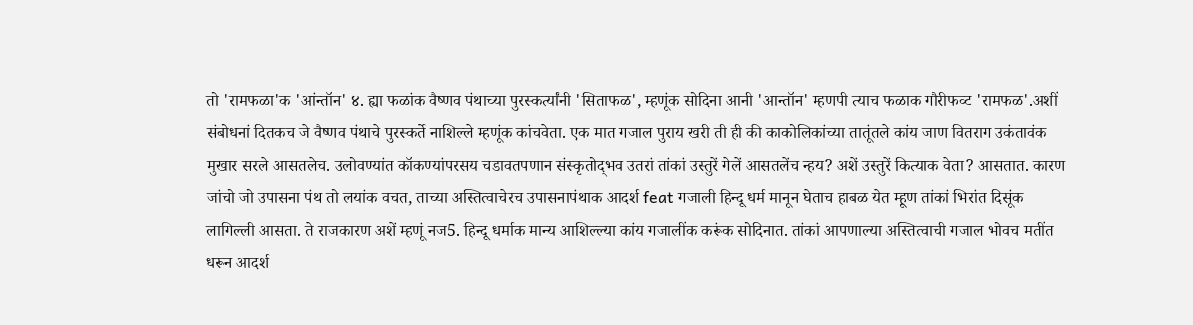तो 'रामफळा'क 'आंन्तॉन' ४. ह्या फळांक वैष्णव पंथाच्या पुरस्कर्त्यांनी 'सिताफळ', म्हणूंक सोदिना आनी 'आन्तॉन' म्हणपी त्याच फळाक गौरीफव्ट 'रामफळ'.अशीं संबोधनां दितकच जे वैष्णव पंथाचे पुरस्कर्ते नाशिल्ले म्हणूंक कांचवेता. एक मात गजाल पुराय खरी ती ही की काकोलिकांच्या तातूंतले कांय जाण वितराग उकंतावंक मुखार सरले आसतलेच. उलोवण्यांत कॉकण्यांपरसय चडावतपणान संस्कृतोद्‌भव उतरां तांकां उस्तुरें गेलें आसतलेंच न्हय? अशें उस्तुरें कित्याक वेता? आसतात. कारण जांचो जो उपासना पंथ तो लयांक वचत, ताच्या अस्तित्वाचेरच उपासनापंथाक आदर्श feat गजाली हिन्दू धर्म मानून घेताच हाबळ येत म्हूण तांकां भिरांत दिसूंक लागिल्ली आसता. ते राजकारण अशें म्हणूं नज5. हिन्दू धर्माक मान्य आशिल्ल्या कांय गजालींक करूंक सोदिनात. तांकां आपणाल्या अस्तित्वाची गजाल भोवच मतींत धरून आदर्श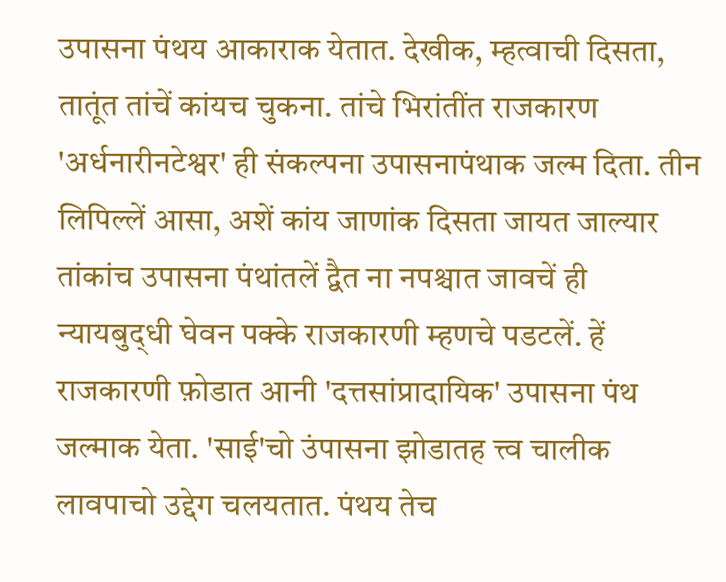उपासना पंथय आकाराक येतात. देखीक, म्हत्वाची दिसता, तातूंत तांचें कांयच चुकना. तांचे भिरांतींत राजकारण 'अर्धनारीनटेश्वर' ही संकल्पना उपासनापंथाक जल्म दिता. तीन लिपिल्लें आसा, अशें कांय जाणांक दिसता जायत जाल्यार तांकांच उपासना पंथांतलें द्वैत ना नपश्चात जावचें ही न्यायबुद्‌धी घेवन पक्के राजकारणी म्हणचे पडटलें. हें राजकारणी फ़ोडात आनी 'दत्तसांप्रादायिक' उपासना पंथ जल्माक येता. 'साई'चो उंपासना झोडातह त्त्व चालीक लावपाचो उद्देग चलयतात. पंथय तेच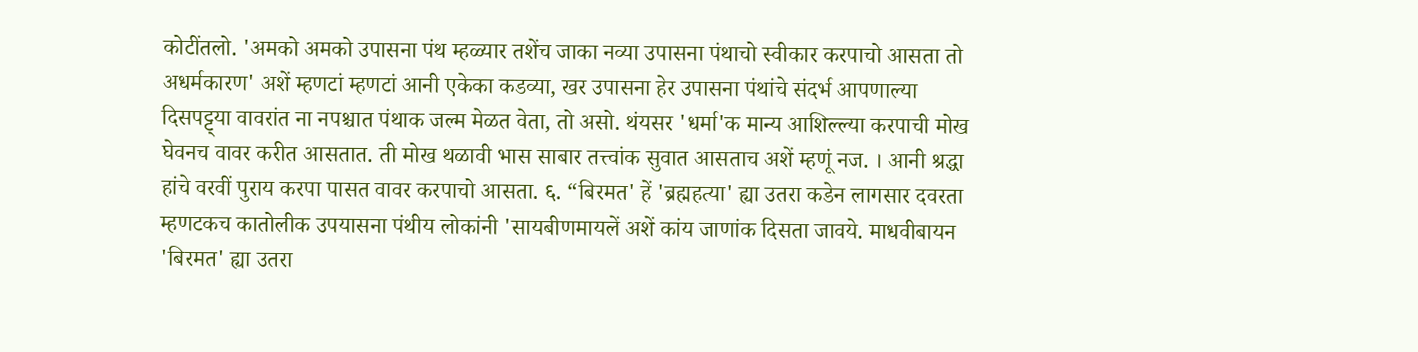कोटींतलो. 'अमको अमको उपासना पंथ म्हळ्यार तशेंच जाका नव्या उपासना पंथाचो स्वीकार करपाचो आसता तो अधर्मकारण' अशें म्हणटां म्हणटां आनी एकेका कडव्या, खर उपासना हेर उपासना पंथांचे संदर्भ आपणाल्या दिसपट्ट्या वावरांत ना नपश्चात पंथाक जल्म मेळत वेता, तो असो. थंयसर 'धर्मा'क मान्य आशिल्ल्या करपाची मोख घेवनच वावर करीत आसतात. ती मोख थळावी भास साबार तत्त्वांक सुवात आसताच अशें म्हणूं नज. । आनी श्रद्धा हांचे वरवीं पुराय करपा पासत वावर करपाचो आसता. ६. “बिरमत' हें 'ब्रह्महत्या' ह्या उतरा कडेन लागसार दवरता म्हणटकच कातोलीक उपयासना पंथीय लोकांनी 'सायबीणमायलें अशें कांय जाणांक दिसता जावये. माधवीबायन 'बिरमत' ह्या उतरा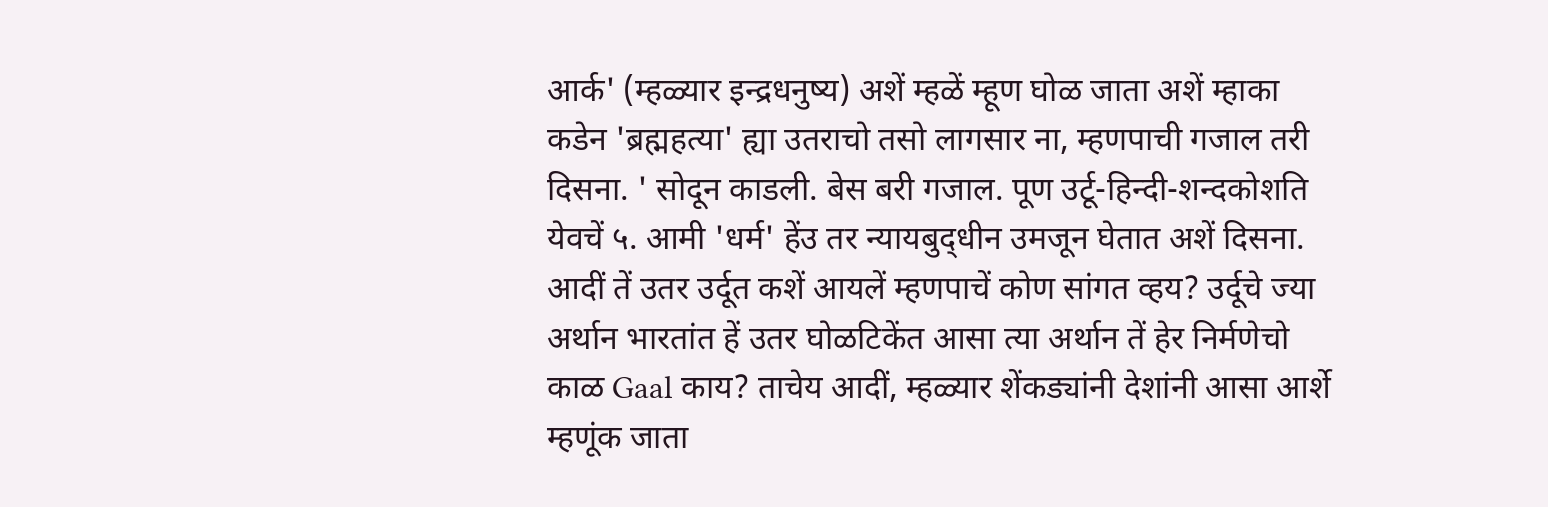आर्क' (म्हळ्यार इन्द्रधनुष्य) अशें म्हळें म्हूण घोळ जाता अशें म्हाका कडेन 'ब्रह्महत्या' ह्या उतराचो तसो लागसार ना, म्हणपाची गजाल तरी दिसना. ' सोदून काडली. बेस बरी गजाल. पूण उर्टू-हिन्दी-शन्दकोशति येवचें ५. आमी 'धर्म' हेंउ तर न्यायबुद्‌धीन उमजून घेतात अशें दिसना. आदीं तें उतर उर्दूत कशें आयलें म्हणपाचें कोण सांगत व्हय? उर्दूचे ज्या अर्थान भारतांत हें उतर घोळटिकेंत आसा त्या अर्थान तें हेर निर्मणेचो काळ Gaal काय? ताचेय आदीं, म्हळ्यार शेंकड्यांनी देशांनी आसा आर्शे म्हणूंक जाता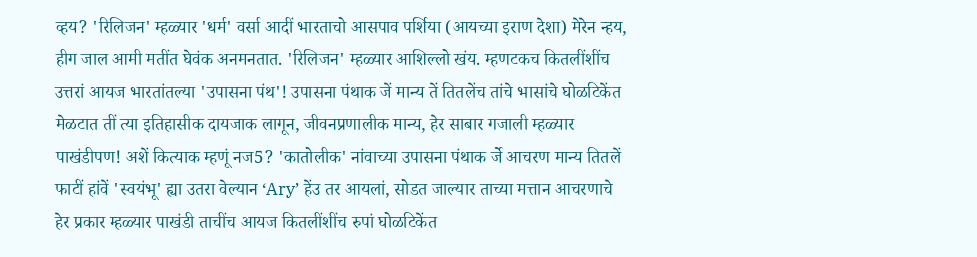व्हय? 'रिलिजन' म्हळ्यार 'धर्म' वर्सा आदीं भारताचो आसपाव पर्शिया (आयच्या इराण देशा) मेरेन न्हय, हीग जाल आमी मतींत घेवंक अनमनतात. 'रिलिजन' म्हळ्यार आशिल्लो खंय. म्हणटकच कितलींशींच उत्तरां आयज भारतांतल्या 'उपासना पंथ'! उपासना पंथाक जें मान्य तें तितलेंच तांचे भासांचे घोळटिकेंत मेळटात तीं त्या इतिहासीक दायजाक लागून, जीवनप्रणालीक मान्य, हेर साबार गजाली म्हळ्यार पाखंडीपण! अशें कित्याक म्हणूं नज5? 'कातोलीक' नांवाच्या उपासना पंथाक र्जे आचरण मान्य तितलें फाटीं हांवें 'स्वयंभू' ह्या उतरा वेल्यान ‘Ary’ हेंउ तर आयलां, सोडत जाल्यार ताच्या मत्तान आचरणाचे हेर प्रकार म्हळ्यार पाखंडी ताचींच आयज कितलींशींच रुपां घोळटिकेंत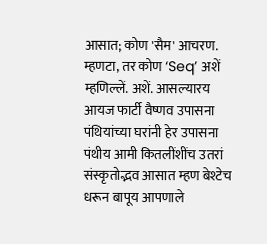आसात; कोण 'सैम' आचरण. म्हणटा, तर कोण ‘Seq’ अशें म्हणिल्लें. अशें. आसल्यारय आयज फार्टी वैष्णव उपासना पंथियांच्या घरांनी हेर उपासना पंथीय आमी कितलींशींच उतरां संस्कृतोद्भव आसात म्हण बेश्टेच धरून बापूय आपणाले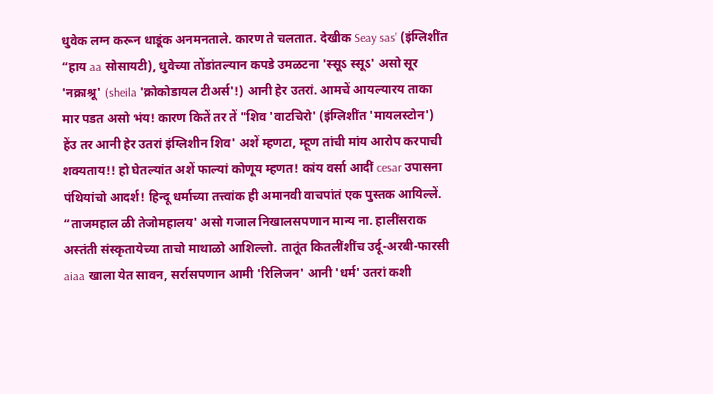धुवेक लग्न करून धाडूंक अनमनताले. कारण ते चलतात. देखीक Seay sas’ (इंग्लिशींत “हाय aa सोसायटी), धुवेच्या तोंडांतल्यान कपडे उमळटना 'स्सूऽ स्सूऽ' असो सूर 'नक्राश्रू' (sheila 'क्रोकोडायल टीअर्स'!) आनी हेर उतरां. आमचें आयल्यारय ताका मार पडत असो भंय! कारण कितें तर तें "शिव 'वाटचिरो' (इंग्लिशींत 'मायलस्टोन') हेंउ तर आनी हेर उतरां इंग्लिशीन शिव' अशें म्हणटा, म्हूण तांची मांय आरोप करपाची शक्यताय!! हो घेतल्यांत अशें फाल्यां कोणूय म्हणत! कांय वर्सा आदीं cesar उपासना पंथियांचो आदर्श! हिन्दू धर्माच्या तत्त्वांक ही अमानवी वाचपांतं एक पुस्तक आयिल्लें. “ताजमहाल ळी तेजोमहालय' असो गजाल निखालसपणान मान्य ना. हालींसराक अस्तंती संस्कृतायेच्या ताचो माथाळो आशिल्लो. तातूंत कितलींशींच उर्दू-अरबी-फारसी aiaa खाला येत सावन, सर्रासपणान आमी 'रिलिजन' आनी 'धर्म' उतरां कशी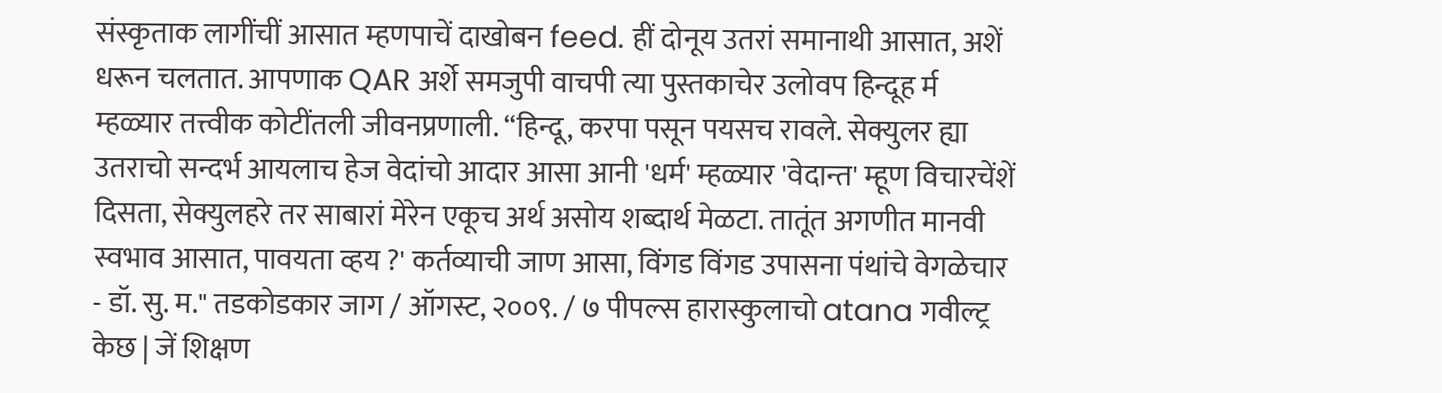संस्कृताक लागींचीं आसात म्हणपाचें दाखोबन feed. हीं दोनूय उतरां समानाथी आसात, अशें धरून चलतात. आपणाक QAR अर्शे समजुपी वाचपी त्या पुस्तकाचेर उलोवप हिन्दूह र्म म्हळ्यार तत्त्वीक कोटींतली जीवनप्रणाली. “हिन्दू, करपा पसून पयसच रावले. सेक्युलर ह्या उतराचो सन्दर्भ आयलाच हेज वेदांचो आदार आसा आनी 'धर्म' म्हळ्यार 'वेदान्त' म्हूण विचारचेंशें दिसता, सेक्युलहरे तर साबारां मेरेन एकूच अर्थ असोय शब्दार्थ मेळटा. तातूंत अगणीत मानवी स्वभाव आसात, पावयता व्हय ?' कर्तव्याची जाण आसा, विंगड विंगड उपासना पंथांचे वेगळेचार - डॉ. सु. म." तडकोडकार जाग / ऑगस्ट, २००९. / ७ पीपल्स हारास्कुलाचो atana गवील्ट्र केछ | जें शिक्षण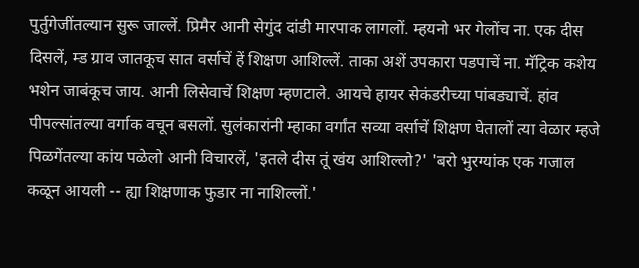पुर्तुगेजींतल्यान सुरू जाल्लें. प्रिमैर आनी सेगुंद दांडी मारपाक लागलों. म्हयनो भर गेलोंच ना. एक दीस दिसलें, म्ड ग्राव जातकूच सात वर्साचें हें शिक्षण आशिल्लें. ताका अशें उपकारा पडपाचें ना. मॅट्रिक कशेय भशेन जाबंकूच जाय. आनी लिसेवाचें शिक्षण म्हणटाले. आयचे हायर सेकंडरीच्या पांबड्याचें. हांव पीपल्सांतल्या वर्गाक वचून बसलों. सुल॑कारांनी म्हाका वर्गांत सव्या वर्साचें शिक्षण घेतालों त्या वेळार म्हजे पिळगेंतल्या कांय पळेलो आनी विचारलें, 'इतले दीस तूं खंय आशिल्लो?' 'बरो भुरग्यांक एक गजाल कळून आयली -- ह्या शिक्षणाक फुडार ना नाशिल्लों.'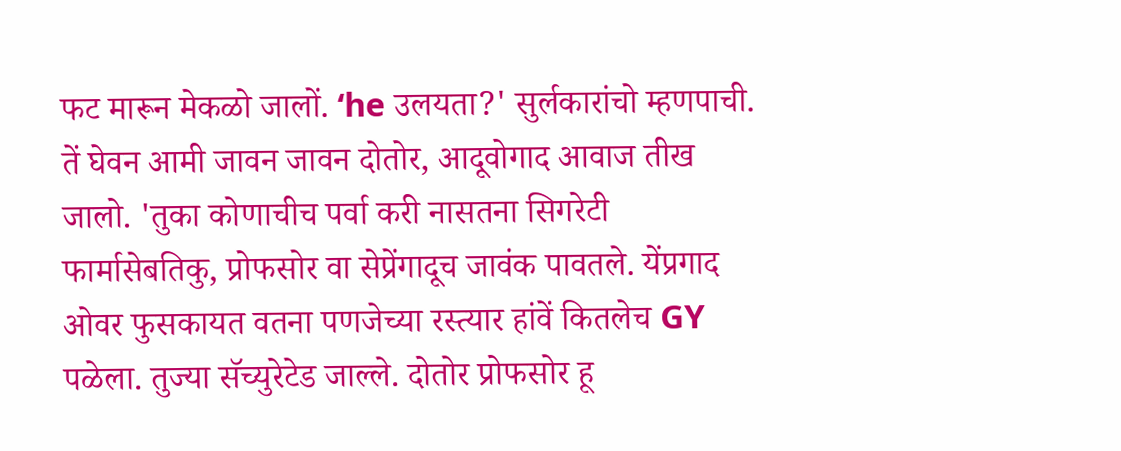फट मारून मेकळो जालों. ‘he उलयता?' सुर्लकारांचो म्हणपाची. तें घेवन आमी जावन जावन दोतोर, आदूवोगाद आवाज तीख जालो. 'तुका कोणाचीच पर्वा करी नासतना सिगरेटी फार्मासेबतिकु, प्रोफसोर वा सेप्रेंगादूच जावंक पावतले. येंप्रगाद ओवर फुसकायत वतना पणजेच्या रस्त्यार हांवें कितलेच GY पळेला. तुज्या सॅच्युरेटेड जाल्ले. दोतोर प्रोफसोर हू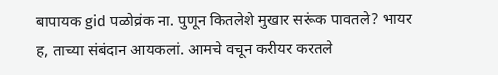बापायक gid पळोव्रंक ना. पुणून कितलेशे मुखार सरूंक पावतले? भायर ह, ताच्या संबंदान आयकलां. आमचे वचून करीयर करतले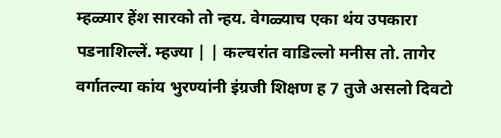म्हळ्यार हेंश सारको तो न्हय. वेगळ्याच एका थंय उपकारा पडनाशिल्लें. म्हज्या | | कल्चरांत वाडिल्लो मनीस तो. तागेर वर्गातल्या कांय भुरण्यांनी इंग्रजी शिक्षण ह 7 तुजे असलो दिवटो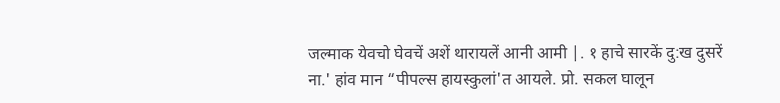जल्माक येवचो घेवचें अशें थारायलें आनी आमी |. १ हाचे सारकें दु:ख दुसरें ना.' हांव मान “पीपल्स हायस्कुलां'त आयले. प्रो. सकल घालून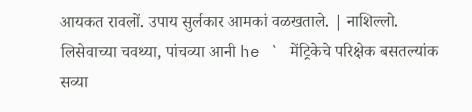आयकत रावलों. उपाय सुर्लकार आमकां वळखताले. | नाशिल्लो. लिसेवाच्या चवथ्या, पांचव्या आनी he ` मेंट्रिकेचे परिक्षेक बसतल्यांक सव्या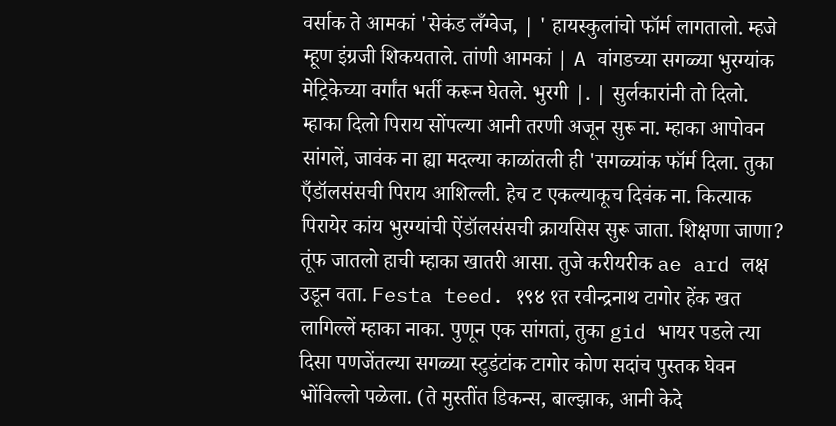वर्साक ते आमकां 'सेकंड लँग्वेज, | ' हायस्कुलांचो फॉर्म लागतालो. म्हजे म्हूण इंग्रजी शिकयताले. तांणी आमकां | A वांगडच्या सगळ्या भुरग्यांक मेट्रिकेच्या वर्गांत भर्ती करून घेतले. भुरगी |. | सुर्लकारांनी तो दिलो. म्हाका दिलो पिराय सोंपल्या आनी तरणी अजून सुरू ना. म्हाका आपोवन सांगलें, जावंक ना ह्या मदल्या काळांतली ही 'सगळ्यांक फॉर्म दिला. तुका एँडॉलसंसची पिराय आशिल्ली. हेच ट एकल्याकूच दिवंक ना. कित्याक पिरायेर कांय भुरग्यांची ऐंडॉलसंसची क्रायसिस सुरू जाता. शिक्षणा जाणा? तूंफ जातलो हाची म्हाका खातरी आसा. तुजे करीयरीक ae ard लक्ष उडून वता. Festa teed. १९४ १त रवीन्द्रनाथ टागोर हेंक खत लागिल्लें म्हाका नाका. पुणून एक सांगतां, तुका gid भायर पडले त्या दिसा पणजेंतल्या सगळ्या स्टुडंटांक टागोर कोण सदांच पुस्तक घेवन भोंविल्लो पळेला. (ते मुस्तींत डिकन्स, बाल्झाक, आनी केदे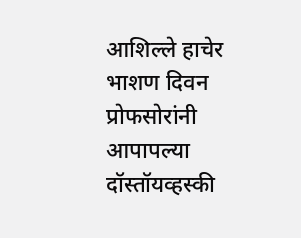आशिल्ले हाचेर भाशण दिवन प्रोफसोरांनी आपापल्या दॉस्तॉयव्हस्की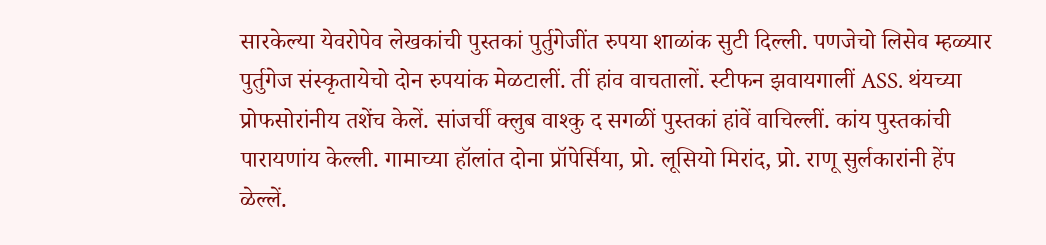सारकेल्या येवरोपेव लेखकांची पुस्तकां पुर्तुगेजींत रुपया शाळांक सुटी दिल्ली. पणजेचो लिसेव म्हळ्यार पुर्तुगेज संस्कृतायेचो दोन रुपयांक मेळटालीं. तीं हांव वाचतालों. स्टीफन झवायगालीं ASS. थंयच्या प्रोफसोरांनीय तशेंच केलें. सांजर्ची क्लुब वाश्कु द सगळीं पुस्तकां हांवें वाचिल्लीं. कांय पुस्तकांची पारायणांय केल्ली. गामाच्या हॉलांत दोना प्रॉपेर्सिया, प्रो. लूसियो मिरांद, प्रो. राणू सुर्लकारांनी हेंप ळेल्लें.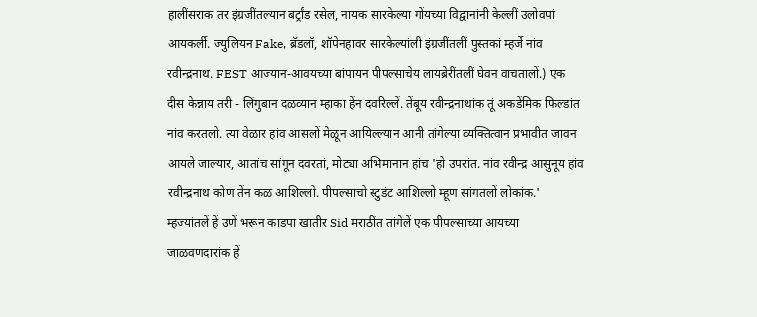हालींसराक तर इंग्रजींतल्यान बर्ट्रांड रसेल, नायक सारकेल्या गोंयच्या विद्वानांनी केल्लीं उलोवपां आयकर्ली. ज्युलियन Fake, ब्रॅडलॉ, शॉपेनहावर सारकेल्यांली इंग्रजींतलीं पुस्तकां म्हर्जे नांव रवीन्द्रनाथ. FEST आज्यान-आवयच्या बांपायन पीपल्साचेय लायब्रेरींतलीं घेवन वाचतालों.) एक दीस केन्नाय तरी - लिंगुबान दळव्यान म्हाका हेंन दवरिल्लें. तेंबूय रवीन्द्रनाथांक तूं अकडेंमिक फिल्डांत नांव करतलो. त्या वेळार हांव आसलों मेळून आयिल्ल्यान आनी तांगेल्या व्यक्तित्वान प्रभावीत जावन आयले जाल्यार, आतांच सांगून दवरतां, मोट्या अभिमानान हांच 'हो उपरांत. नांव रवीन्द्र आसुनूय हांव रवीन्द्रनाथ कोण तेंन कळ आशिल्लो. पीपल्साचो स्टुडंट आशिल्लो म्हूण सांगतलों लोकांक.' म्हज्यांतलें हें उणें भरून काडपा खातीर Sid मराठींत तांगेलें एक पीपल्साच्या आयच्या जाळवणदारांक हें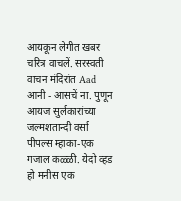आयकून लेगीत खबर चरित्र वाचलें. सरस्वती वाचन मंदिरांत Aad आनी - आसचें ना. पुणून आयज सुर्लकारांच्या जल्मशतान्दी वर्सा पीपल्स म्हाका-एक गजाल कळ्ळी. येदो व्हड हो मनीस एक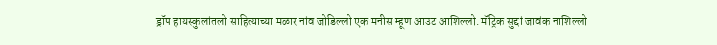ड्रॉप हायस्कुलांतलो साहित्याच्या मळार नांव जोडिल्लो एक मनीस म्हूण आउट आशिल्लो. मॅट्रिक सुद्दां जावंक नाशिल्लो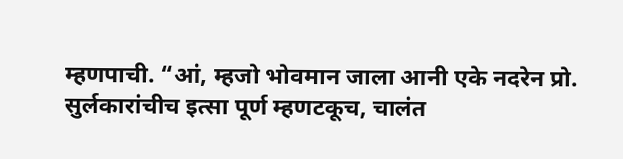म्हणपाची. “आं, म्हजो भोवमान जाला आनी एके नदरेन प्रो. सुर्लकारांचीच इत्सा पूर्ण म्हणटकूच, चालंत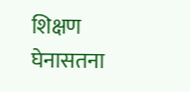शिक्षण घेनासतना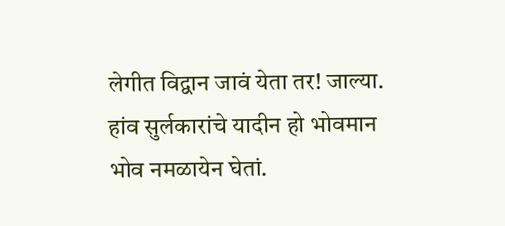लेगीत विद्वान जावं येता तर! जाल्या. हांव सुर्लकारांचे यादीन हो भोवमान भोव नमळायेन घेतां.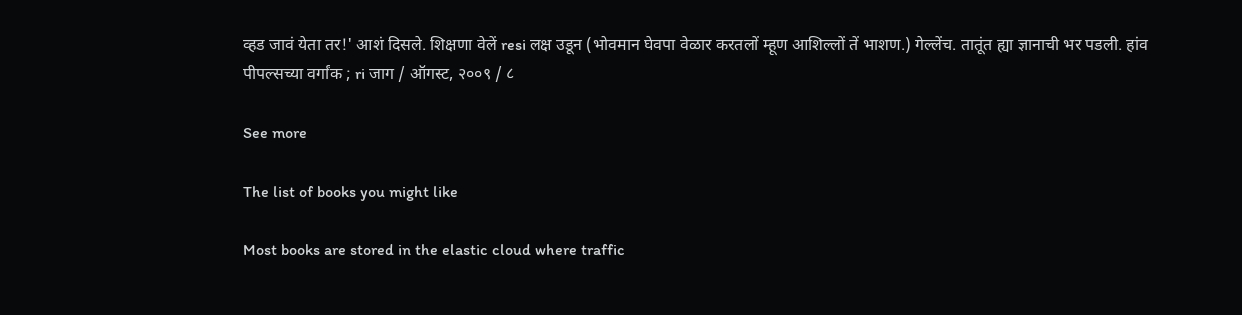व्हड जावं येता तर!' आशं दिसले. शिक्षणा वेलें resi लक्ष उडून (भोवमान घेवपा वेळार करतलों म्हूण आशिल्लों तें भाशण.) गेल्लेंच. तातूंत ह्या ज्ञानाची भर पडली. हांव पीपल्सच्या वर्गांक ; ri जाग / ऑगस्ट, २००९ / ८

See more

The list of books you might like

Most books are stored in the elastic cloud where traffic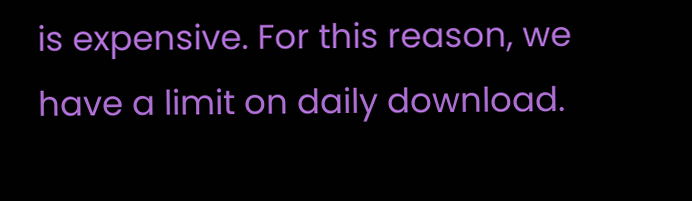is expensive. For this reason, we have a limit on daily download.